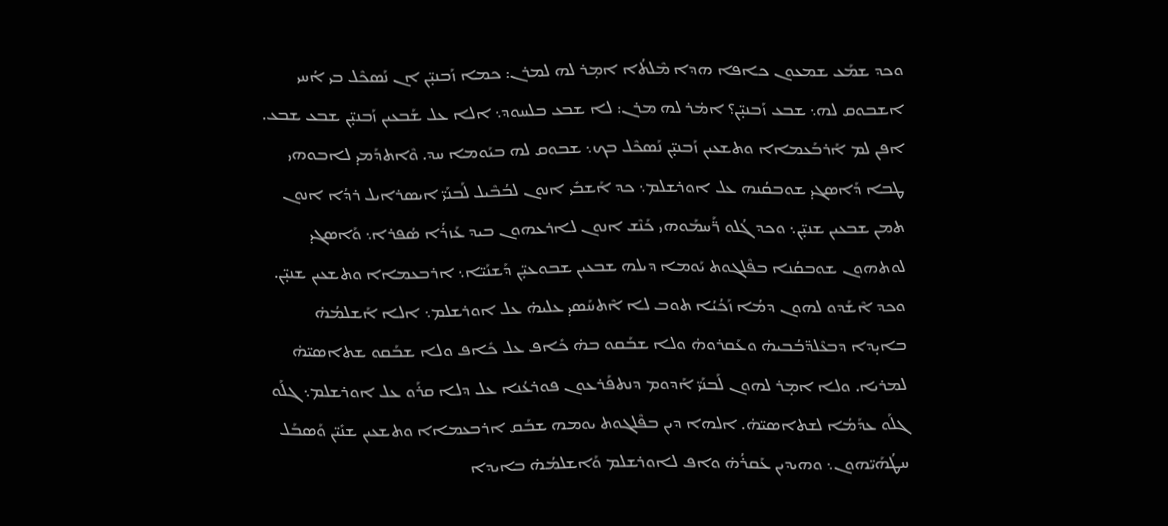ܘܟܕ ܫܡܰܥ ܫܡܥܘܢ ܟܐܦܐ ܗܕܐ ܡܶܠܬܳܐ ܐܡ̣ܪ ܠܗ ܠܡܪܢ: ܟܡܐ ܙܰܒܢܝ̣̈ܢ ܐܢ ܢܰܣܟܶܠ ܒܝ ܐܳܚܝ ܐܫܒܘܩ ܠܗ܆ ܫܒܥ ܙܰܒܢܝ̣̈ܢ؟ ܐܡ̇ܪ ܠܗ ܡܪܢ: ܠܐ ܫܒܥ ܒܠܚܘܕ܆ ܐܠܐ ܥܠ ܫܰܒܥܝܢ ܙܰܒܢܝ̣̈ܢ ܫܒܥ ܫܒܥ. ܐܦܢ ܠܡ ܐܰܪܒܰܥܡܐܐ ܘܬܫܥܝܢ ܙܰܒܢܝ̣̈ܢ ܢܰܣܟܶܠ ܒܟ܆ ܫܒܘܩ ܠܗ ܒܝܰܘܡܐ ܚܕ. ܘܶܐܬܕܰܡܝ̣ ܠܐܒܘܗܝ ܛܒܐ ܕܰܐܣܓܝ̣ ܫܘܒܩܳܢܗ ܥܠ ܐܘܪܫܠܡ܆ ܟܕ ܐܰܫܒܺܝ ܐܢܘܢ ܠܒܳܒܶܝܠ ܠܰܒܢܰܝ̈ ܐܝܣܪܐܝܠ ܪܕܳܐ ܐܢܘܢ ܬܡܢ ܫܒܥܝܢ ܫܢܝ̣̈ܢ܆ ܘܟܕ ܓܳܠܘ ܪ̈ܰܚܡܰܘܗܝ ܟܰܢܶܫ ܐܢܘܢ ܠܐܪܥܗܘܢ ܒܝܕ ܥܰܙܪܳܐ ܣܳܦܪܐ܆ ܘܰܐܣܓܝ̣ ܠܘܬܗܘܢ ܫܘܒܩܳܢܐ ܒܦܶܠܓܘܬ ܝܰܘܡܐ ܕܝܠܗ ܫܒܥܝܢ ܫܒܘܥܝ̣̈ܢ ܕܰܫܢܰܝ̈ܐ܆ ܐܪܒܥܡܐܐ ܘܬܫܥܝܢ ܫܢܝ̣̈ܢ. ܘܟܕ ܐܶܫܰܕܘ ܠܗܘܢ ܕܡܳܐ ܙܰܟܳܝܳܐ ܬܘܒ ܠܐ ܐܶܬܚܰܣܝ̣ ܥܠܝܗ̇ ܥܠ ܐܘܪܫܠܡ܆ ܐܠܐ ܐܰܫܠܡܳܗ̇ ܒܐܝ̣ܕܐ ܕܒܥܶܠܕ̈ܒܳܒܝܗ̇ ܘܥܰܩܪܘܗ̇ ܘܠܐ ܫܒܰܩܘ ܒܗ̇ ܟܺܐܦ ܥܠ ܟܺܐܦ ܘܠܐ ܫܒܰܩܘ ܫܬܐܣܝ̈ܗ̇ ܠܡܪܝܐ. ܘܠܐ ܐܡ̣ܪ ܠܗܘܢ ܠܰܒܢܰܝ̈ ܐܰܕܘܡ ܕܢܬܦܰܪܥܘܢ ܦܘܪܥܳܢܐ ܥܠ ܕܠܐ ܩܪܰܘ ܥܠ ܐܘܪܫܠܡ܆ ܓܠܰܘ ܓܠܰܘ ܥܕܰܡܳܐ ܠܫܬܐܣܝ̈ܗ̇. ܐܠܗܐ ܕܝܢ ܒܦܶܠܓܘܬ ܝܘܡܗ ܫܒܰܩ ܐܪܒܥܡܐܐ ܘܬܫܥܝܢ ܫܢܺܝ̈ܢ ܘܰܣܒܰܠ ܚܛܳܗܰܝ̈ܗܘܢ܆ ܘܗܝܕܝܢ ܥܰܩܪܳܗ̇ ܘܐܦ ܠܐܘܪܫܠܡ ܘܰܐܫܠܡܳܗ̇ ܒܐܝܕܐ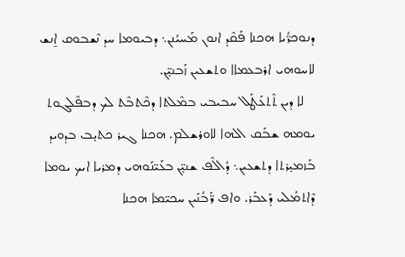ܕܢܘܟܪ̈ܳܝܐ ܗܟܢܐ ܦܰܩܶܕ ܐܢܘܢ ܡܰܚܝܳܢܢ܆ ܕܒܝܘܡܐ ܚܕ ܢܶܫܒܘܩ ܐ̱ܢܫ ܠܐܚܘܗܝ ܐܪܒܥܡܐܐ ܘܬܫܥܝܢ ܙܰܒܢܝ̣̈ܢ.
   ܠܐ ܕܝܢ ܬܶܬܥܰܛܰܠ ܚܒܝܒܝ ܒܡܶܠܬܐ ܕܟܶܬܒܶܬ ܠܟ ܕܒܦܶܠܓܘܬ ܝܘܡܗ ܫܒܰܩ ܐܠܗܐ ܠܐܘܪܫܠܡ. ܗܟܢܐ ܓܝܪ ܟܬܝ̣ܒ ܒܕܘܝܕ ܒܰܙܡܝ̣ܪܬܐ ܕܬܫܥܝܢ܆ ܕܳܐܠܶܦ ܫܢܝ̣̈ܢ ܒܥܰܝ̈ܢܰܘܗܝ ܕܡܪܝܐ ܐܝܟ ܝܘܡܐ ܕܶܐܬܡܳܠܝ ܕܰܥܒܰܪ. ܘܐܦ ܪ̈ܰܒܳܢܰܝܢ ܚܟܝ̈ܡܐ ܗܟܢܐ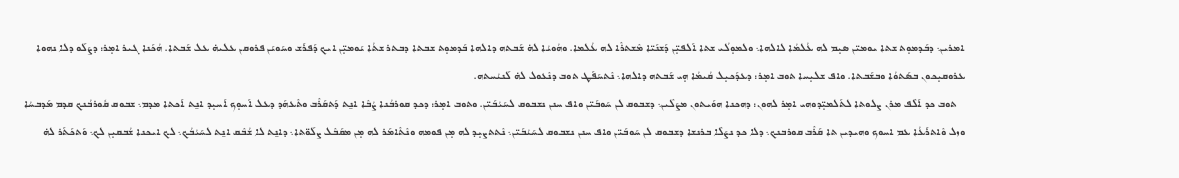ܐܡܪܝܢ܆ ܕܒܰܕܡܘ̣ܬ ܫܬܐ ܝܘܡܝ̈ܢ ܣܝ̣ܡ ܠܗ ܥܳܠܡܳܐ ܠܐܠܗܐ܆ ܘܠܡܘ̣ܠܳܝ ܫܬܐ ܐܰܠܦܝ̣̈ܢ ܕܰܫܢܰܝ̈ܐ ܡܶܫܬܪܶܐ ܠܗ ܥܳܠܡܐ. ܘܗܳܘܝܳܐ ܠܗ̇ ܫܰܒܬܗ ܕܐܠܗܐ ܒܰܕܡܘ̣ܬ ܫܒܬܐ ܕܒܬܪ ܫܬܳܐ ܝܰܘܡܝ̣̈ܢ ܐܝܟ ܕܰܦܪܰܫ ܘܚܰܘܝܰܢ ܦܪܘܩܢ ܥܠܝܗ̇ ܥܠ ܫܰܒܬܐ. ܗܳܟܰܢܐ ܓܝܪ ܐܡ̣ܪ: ܕܨܰܠܰܘ ܕܠܐ ܢܗܘܐ ܥܪܘܩܝ̣ܟܘܢ ܒܣܰܬܘܳܐ ܘܒܫܰܒܬܐ. ܘܐܦ ܫܠܝ̣ܚܐ ܬܘܒ ܐܡ̣ܪ: ܕܥܕܰܟܝ̣ܠ ܩܳܝܡܳܐ ܗ̣ܝ ܫܰܒܬܗ ܕܐܠܗܐ܆ ܢܶܬܚܰܦܰܛ ܬܘܒ ܕܢܶܥܘܠ ܠܗ̇ ܠܰܢܝܳܚܬܗ.
   ܬܘܒ ܟܕ ܐܰܠܶܦ ܡܪܢ ܨܠܘܬܐ ܠܬܰܠܡܝ̣̈ܕܘܗܝ ܐܡ̣ܪ ܠܗܘܢ: ܕܗܟܢܐ ܗܘܰܝܬܘܢ ܡܨܰܠܶܝܢ܆ ܕܫܒܘܩ ܠܢ ܚܰܘܒܰܝ̈ܢ ܘܐܦ ܚܢܢ ܢܫܒܘܩ ܠܚܰܝܳܒܰܝ̈ܢ. ܘܬܘܒ ܐܡ̣ܪ: ܕܟܕ ܩܘܪܒܳܢܐ ܨܳܒܶܐ ܐܢ̱ܬ ܕܰܬܩܰܪܶܒ ܘܬܶܥܗܰܕ ܕܥܠ ܐܰܚܘ̣ܟ ܐܰܚܝ̣ܕ ܐܢ̱ܬ ܐܰܟܬܐ ܡܕܡ܆ ܫܒܘܩ ܩܽܘܪܒܳܢܟ ܩܕܡ ܡܰܕܒܚܳܐ ܘܙܠ ܘܶܐܬܪܰܥܳܐ ܥܡ ܐܚܘܟ ܘܗܝܕܝܢ ܬܐ ܩܰܪܶܒ ܩܘܪܒܢܟ܆ ܕܠܐ ܟܕ ܢܨܰܠܶܐ ܒܪܢܫܐ ܕܫܒܘܩ ܠܢ ܚܰܘܒܰܝ̈ܢ ܘܐܦ ܚܢܢ ܢܫܒܘܩ ܠܚܰܝܳܒܰܝ̈ܢ܆ ܢܶܬܬܨܝ̣ܕ ܠܗ ܡ̣ܢ ܦܘܡܗ ܘܢܶܬܶܐܡܰܪ ܠܗ ܡ̣ܢ ܡܩܰܒܶܠ ܨܠܰܘ̈ܬܐ܆ ܕܐܢ̱ܬ ܠܐ ܫܳܒܶܩ ܐܢ̱ܬ ܠܚܰܝܳܒܳܟ܆ ܠܟ ܐܝܟܢܐ ܫܳܒܩܝ̣ܢ ܠܟ܆ ܘܰܬܟܰܬܰܪ ܠܗ̇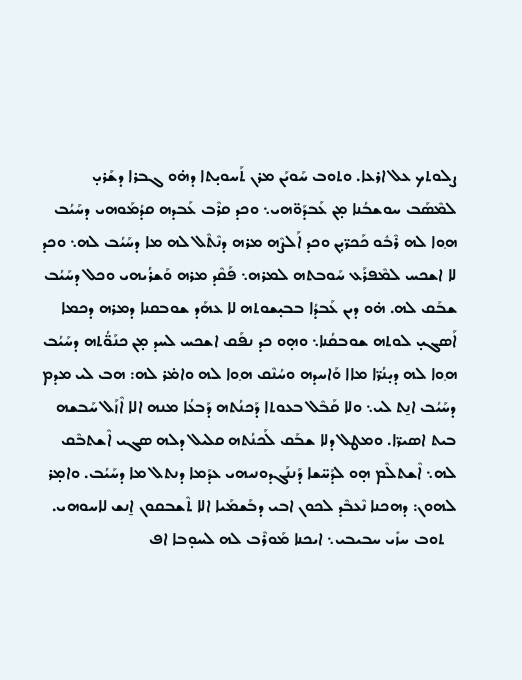ܨܠܘܬܟ ܥܠ ܐܪܥܐ. ܘܬܘܒ ܚܰܘܝܰܢ ܡܪܢ ܬܰܚܘܝ̣ܬܐ ܕܗ̇ܘ ܓܒܪܐ ܕܫܰܪܝ̣ ܠܡܶܣܰܒ ܚܘܫܒܳܢܐ ܡ̣ܢ ܥܰܒܕܰܘ̈ܗܝ܆ ܘܟܕ ܩܪܶܒ ܥܰܒܕܗ ܩܕܳܡܰܘܗܝ ܕܚܰܝܳܒ ܗ݂ܘܐ ܠܗ ܪܶܒܽܘ ܟܰܟܪ̈ܝ̣ܢ ܘܟܕ ܐܰܠܨܶܗ ܡܪܗ ܕܢܶܬܶܠ ܠܗ ܡܐ ܕܚܰܝܳܒ ܠܗ܆ ܘܟܕ ܠܐ ܐܫܟܚ ܠܡܶܦܪܰܥ ܚܰܘܒܬܗ ܠܡܪܗ܆ ܦܰܩܶܕ ܡܪܗ ܘܰܫܪܳܝܗܝ ܘܟܠ ܕܚܰܝܳܒ ܫܒܰܩ ܠܗ. ܗ̇ܘ ܕܝܢ ܥܰܒܕܳܐ ܒܒܝ̣ܫܘܬܗ ܠܐ ܥܗܰܕ ܫܘܒܩܢܐ ܕܡܪܗ ܕܟܡܐ ܐܰܣܓܝ̣ ܠܘܬܗ ܫܘܒܩܳܢܐ܆ ܘܗ̣ܘ ܟܕ ܢܦܰܩ ܐܫܟܚ ܠܚܕ ܡ̣ܢ ܟܢܰܘ̈ܳܬܗ ܕܚܰܝܳܒ ܗ݂ܘܐ ܠܗ ܕܝ̣ܢܳܪ̈ܐ ܡܐܐ ܘܰܐܚܕܗ ܘܚܳܢܶܩ ܗ݂ܘܐ ܠܗ ܘܐܡ̇ܪ ܠܗ: ܗܒ ܠܝ ܡܕܡ ܕܚܰܝܳܒ ܐܢ̱ܬ ܠܝ܆ ܘܠܐ ܩܰܒܶܠ ܒܥܘܬܐ ܕܰܟܢܳܬܗ ܕܰܒܥܳܐ ܡܢܗ ܐܠܐ ܐܶܙܰܠ ܚܰܒܫܗ ܒܝܬ ܐܣܝܪ̈ܐ. ܘܡܛܠ ܕܠܐ ܫܒܰܩ ܠܰܟܢܳܬܗ ܩܠܝܠ ܕܠܗ ܣܓܝ ܐܶܫܬܒܶܩ ܠܗ܆ ܐܶܫܬܠܶܡ ܗ̣ܘ ܠܕܰܚ̈ܫܐ ܕܰܢܢܰܓܕܘܢܝܗܝ ܥܕܰܡܐ ܕܢܬܠ ܡܐ ܕܚܰܝܳܒ. ܘܐܡ̣ܪ ܠܗܘܢ: ܕܗܟܢܐ ܢܶܥܒܶܕ ܠܟܘܢ ܐܒܝ ܕܒܰܫܡܰܝܐ ܐܠܐ ܬܶܫܒܩܘܢ ܐ̱ܢܫ ܠܐܚܘܗܝ.
   ܬܘܒ ܚܙܺܝ ܚܒܝܒܝ܆ ܐܝܟܢܐ ܡܰܘܪܶܒ ܠܗ ܠܚܘ̣ܒܐ ܐܦ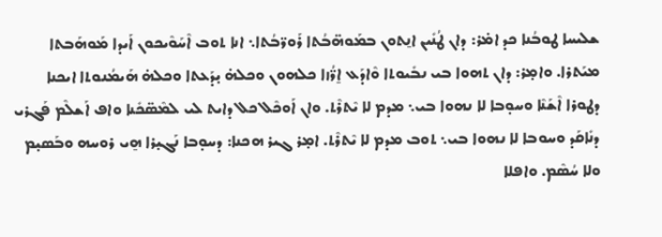ܫܠܝܚܐ ܛܘܒܳܢܐ ܟܕ ܐܡ̇ܪ: ܕܐܢ ܛܳܢܺܝܢ ܐܢ̱ܬܘܢ ܒܡܰܘܗ̈ܒܳܬܐ ܪܰܘܪ̈ܒܳܬܐ܆ ܐܢܐ ܬܘܒ ܐܶܚܰܘܶܝܟܘܢ ܐܰܝܕܐ ܡܰܘܗܰܒܬܐ ܡܝܰܬܪܐ. ܘܐܡ̣ܪ: ܕܐܢ ܬܗܘܐ ܒܝ ܢܒܺܝܘܬܐ ܘܶܐܕܰܥ ܐ̱ܪ̈ܳܙܐ ܟܠܗܘܢ ܘܟܠܗ̇ ܝ̣ܕܰܥܬܐ ܘܟܠܗ̇ ܗܰܝܡܳܢܘܬܐ ܐܝܟܢܐ ܕܛܘܪܐ ܐܶܫܰܢܶܐ ܘܚܘ̣ܒܐ ܠܐ ܢܗܘܐ ܒܝ܆ ܡܕܡ ܠܐ ܝܶܬܪܶܬ. ܘܐܢ ܐܰܘܟܶܠ ܟܠ ܕܐܝܬ ܠܝ ܠܡܶܣ̈ܟܺܢܐ ܘܐܦ ܐܰܫܠܶܡ ܦܰܓܪܝ ܕܢܺܐܩܰܕ ܘܚܘܒܐ ܠܐ ܢܗܘܐ ܒܝ܆ ܬܘܒ ܡܕܡ ܠܐ ܝܶܬܪܶܬ. ܐܡ̣ܪ ܓܝܪ ܗܟܢܐ: ܕܚܘ̣ܒܐ ܢܰܓܝ̣ܪܐ ܗ̱ܝ ܪܘܚܗ ܘܒܰܣܝ̣ܡ ܘܠܐ ܚܳܣܶܡ. ܘܐܦܠܐ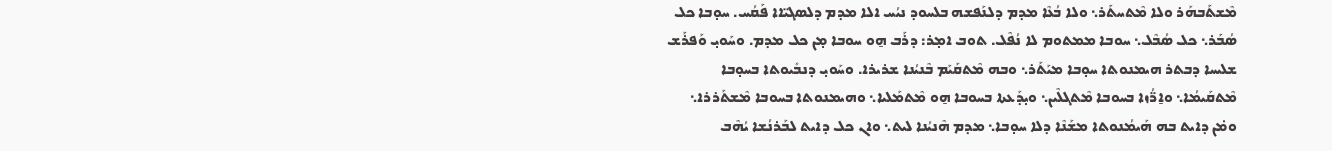ܡܶܫܬܰܒܗܰܪ ܘܠܐ ܡܶܬܚܬܰܪ܆ ܘܠܐ ܒܳܥܶܐ ܡܕܡ ܕܠܢܰܦܫܗ ܒܠܚܘܕ ܢܝܳܚ ܐܠܐ ܡܕܡ ܕܠܣܓܝ̈ܐܐ ܦܰܩܳܚ. ܚܘ̣ܒܐ ܟܠ ܣܳܒܰܪ܆ ܟܠ ܣܳܒܶܠ܆ ܚܘܒܐ ܡܡܬܘܡ ܠܐ ܢܳܦܶܠ. ܬܘܒ ܐܡ̣ܪ: ܕܪܰܒ ܗ̱ܘ ܚܘܒܐ ܡ̣ܢ ܟܠ ܡܕܡ. ܘܚܰܘܝ̣ ܘܰܦܪܰܫ ܫܠܝܚܐ ܕܒܬܪ ܗܝܡܢܘܬܐ ܚܘ̣ܒܐ ܡܝܰܬܰܪ܆ ܘܒܗ ܡܶܬܩܰܝܰܡ ܒܶܢܝܳܢܐ ܫܪܝܪܐ. ܘܚܰܘܝ̣ ܕܢܒܺܝܘܬܐ ܒܚܘ̣ܒܐ ܡܶܬܩܰܝܡܳܐ܆ ܘܐ̱ܪ̈ܳܙܐ ܒܚܘܒܐ ܡܶܬܓܠܶܝܢ܆ ܘܝ̣ܕܰܥܬܐ ܒܚܘܒܐ ܗ̱ܘ ܡܶܬܡܰܠܝܐ܆ ܘܗܝܡܢܘܬܐ ܒܚܘܒܐ ܡܶܫܬܰܪܪܐ܆ ܘܡ̇ܢ ܕܐܝܬ ܒܗ ܗܰܝܡܳܢܘܬܐ ܡܫܰܢܶܐ ܕܠܐ ܚܘ̣ܒܐ܆ ܡܕܡ ܗܶܢܝܳܢܐ ܠܝܬ܆ ܘܐܢ ܟܠ ܕܐܝܬ ܠܒܰܪܢܳܫܐ ܝܳܗܶܒ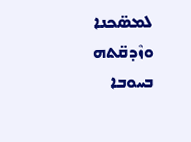ܠܡܣ̈ܟܢܐ ܘܙܶܕܩ̈ܬܗ ܒܚܘܒܐ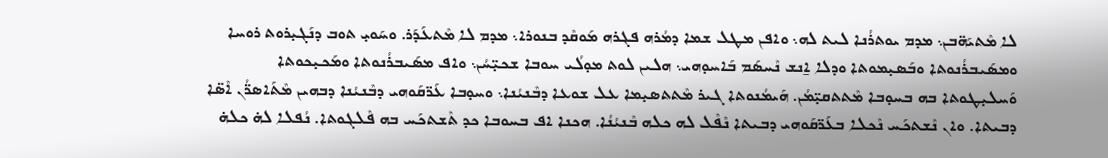ܠܐ ܡܶܬܝܰܗ̈ܒܢ܆ ܡܕܡ ܝܘܬܪܳܢܐ ܠܝܬ ܠܗ܆ ܘܐܦܢ ܡܛܠ ܫܡܐ ܕܡܳܪܗ ܦܓܪܗ ܡܰܘܩܶܕ ܒܢܘܪܐ܆ ܡܕܡ ܠܐ ܡܶܬܥܰܕܰܪ. ܘܚܰܘܝ̣ ܬܘܒ ܕܢܰܓܝ̣ܪܘܬ ܪܘܚܐ ܘܡܣܰܝܒܪܳܢܘܬܐ ܘܒܰܣܝ̣ܡܘܬܐ ܘܕܠܐ ܐ̱ܢܫ ܢܶܚܣܰܡ ܒܰܐܚܘ̣ܗܝ܆ ܗܠܝܢ ܠܘܬ ܡܘ̣ܠܳܝ ܚܘܒܐ ܫܟܝ̣̈ܚܳܢ܆ ܘܐܦ ܡܣܰܝܒܪܳܢܘܬܐ ܘܡܰܟܝ̣ܟܘܬܐ ܘܰܚܠܝ̣ܛܘܬܐ ܒܗ ܒܚܘ̣ܒܐ ܡܶܬܬܩܝ̣̈ܡܳܢ. ܗܰܝܡܳܢܘܬܐ ܓܝܪ ܡܶܬܬܣܝ̣ܡܐ ܥܠ ܫܘܥܐ ܕܒܶܢܝܳܢܐ܆ ܘܚܘ̣ܒܐ ܥܰܪ̈ܩܰܘܗܝ ܕܒܶܢܝܳܢܐ ܕܒܗܝܢ ܡܶܬܰܐܣܪ̈ܳܢ ܐܶܣ̈ܐ ܕܒܝܬܐ. ܘܐܢ ܢܶܫܬܟܰܚ ܢܶܟܠܐ ܒܥܰܪ̈ܩܰܘܗܝ ܕܒܝܬܐ ܢܶܦܶܠ ܠܗ ܟܠܗ ܒܶܢܝܳܢܳܐ. ܗܟܢܐ ܐܦ ܒܚܘܒܐ ܟܕ ܬܶܫܬܟܰܚ ܒܗ ܦܶܠܓܘܬܐ. ܢܳܦܠܐ ܠܗ̇ ܟܠܗ̇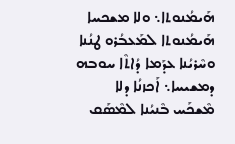ܗܰܝܡܳܢܘܬܐ܆ ܘܠܐ ܡܫܟܚܐ ܗܰܝܡܳܢܘܬܐ ܠܡܰܥܒܳܪܘ ܛܢܳܢܐ ܘܚܶܪܝܳܢܐ ܥܕܰܡܐ ܕܳܐܬܶܐ ܚܘܒܗ ܕܡܫܝܚܐ܆ ܐܰܟܙܢܳܐ ܕܠܐ ܡܶܫܟܰܚ ܒܶܢܝܳܢܐ ܠܡܶܣܰܩ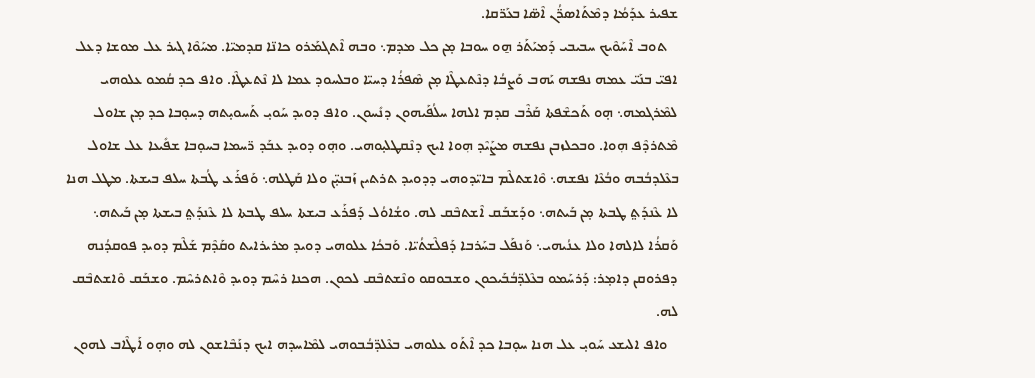ܫܦܝܪ ܥܕܰܡܳܐ ܕܡܶܬܰܐܣܪ̈ܳܢ ܐܶܣ̈ܐ ܒܥܰܪ̈ܩܐ.
   ܬܘܒ ܐܶܚܰܘܶܝܟ ܚܒܝܒܝ ܕܰܡܝܰܬܰܪ ܗ̱ܘ ܚܘܒܐ ܡ̣ܢ ܟܠ ܡܕܡ܆ ܘܒܗ ܐܶܬܓܡܰܪܘ ܟܐܢ̈ܐ ܩܕܡܝ̈ܐ. ܡܚܰܘܶܐ ܓܝܪ ܥܠ ܡܘܫܐ ܕܥܠ ܐܦܝ̈ ܒܢܰܝ̈ ܥܡܗ ܢܦܫܗ ܝܰܗܒ ܘܰܨܒܳܐ ܕܢܶܬܥܛܶܐ ܡ̣ܢ ܣܶܦܪܳܐ ܕܚܝ̈ܐ ܘܒܠܚܘܕ ܥܡܐ ܠܐ ܢܶܬܥܛܶܐ. ܘܐܦ ܟܕ ܩܳܡܘ ܥܠܘܗܝ ܠܡܶܪܓܡܗ܆ ܗ̣ܘ ܬܰܟܫܶܦܬܐ ܩܰܪܶܒ ܩܕܡ ܐܠܗܐ ܚܠܳܦܰܝܗܘܢ ܕܢܺܚܘܢ. ܘܐܦ ܕܘܝܕ ܚܰܘܝ̣ ܬܰܚܘܝ̣ܬܗ ܕܚܘ̣ܒܐ ܟܕ ܡ̣ܢ ܫܐܘܠ ܡܶܬܪܕܶܦ ܗ݂ܘܐ. ܘܒܟܠܙܒܢ ܢܦܫܗ ܡܨܰܝܶܕ ܗ݂ܘܐ ܐܝܟ ܕܢܶܩܛܠܝ̣ܘܗܝ. ܘܗ̣ܘ ܕܘܝܕ ܥܒܰܕ ܪ̈ܚܡܐ ܒܚܘ̣ܒܐ ܫܦܺܝܥܐ ܥܠ ܫܐܘܠ ܒܥܶܠܕܒܳܒܗ ܘܒܳܥܶܐ ܢܦܫܗ܆ ܘܶܐܫܬܠܶܡ ܒܐܝ̈ܕܘܗܝ ܕܕܘܝܕ ܬܪܬܝܢ ܙܰܒܢܝ̣̈ܢ ܘܠܐ ܩܰܛܠܗ܆ ܘܰܦܪܰܥ ܛܳܒܬܐ ܚܠܦ ܒܝܫܬܐ. ܡܛܠ ܗܢܐ ܠܐ ܥܶܢܕܰܬ݀ ܛܒܬܐ ܡ̣ܢ ܒܰܝܬܗ܆ ܘܕܰܫܒܰܩ ܐܶܫܬܒܶܩ ܠܗ. ܘܫܳܐܘܳܠ ܕܰܦܪܰܥ ܒܝܫܬܐ ܚܠܦ ܛܒܬܐ ܠܐ ܥܶܢܕܰܬ݀ ܒܝܫܬܐ ܡ̣ܢ ܒܰܝܬܗ܆ ܘܰܩܪܳܐ ܠܐܠܗܐ ܘܠܐ ܥܢܳܝܗܝ܆ ܘܰܢܦܰܠ ܒܚܰܪܒܐ ܕܰܦܠܶܫܬܳܝ̈ܐ. ܘܰܒܟܳܐ ܥܠܘܗܝ ܕܘܝܕ ܡܪܝܪܐܝܬ ܘܩܰܕܶܡ ܫܰܠܶܡ ܕܘܝܕ ܦܘܩܕܳܢܗ ܕܦܪܘܩܢ ܕܐܡ̣ܪ: ܕܰܪܚܰܡܘ ܒܥܶܠܕ̈ܒܳܒܰܝܟܘܢ ܘܫܒܘܩܘ ܘܢܶܫܬܒܶܩ ܠܟܘܢ. ܗܟܢܐ ܪܚܶܡ ܕܘܝܕ ܘܶܐܬܪܚܶܡ. ܘܫܒܰܩ ܘܶܐܫܬܒܶܩ ܠܗ.
   ܘܐܦ ܐܠܝܫܥ ܚܰܘܝ̣ ܥܠ ܗܢܐ ܚܘ̣ܒܐ ܟܕ ܐܶܬܰܘ ܥܠܘܗܝ ܒܥܶܠܕ̈ܒܳܒܘܗܝ ܠܡܶܐܚܕܗ ܐܝܟ ܕܢܰܒܶܐܫܘܢ ܠܗ ܘܗ̣ܘ ܐܰܛܶܐܒ ܠܗܘܢ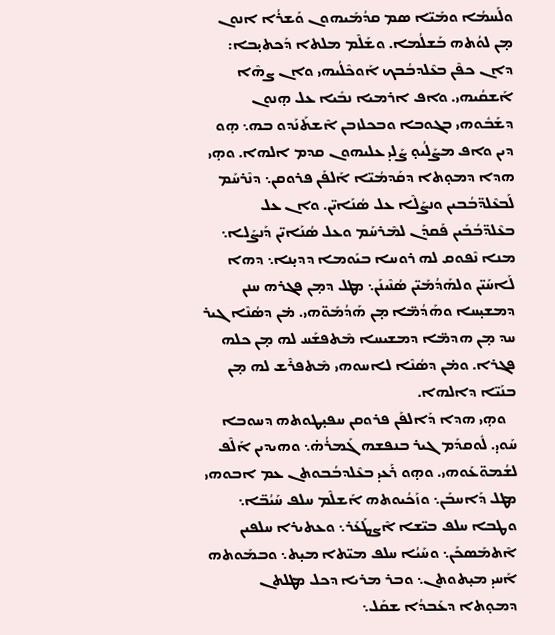ܘܠܰܚܡܳܐ ܘܡܰܝ̈ܐ ܣܡ ܩܕܳܡܰܝܗܘܢ ܘܰܫܪܳܐ ܐܢܘܢ ܡ̣ܢ ܠܘܳܬܗ ܒܰܫܠܳܡܐ. ܘܫܰܠܶܡ ܡܠܬܐ ܕܰܟܬܝ̣ܒܐ: ܕܐܢ ܟܦܶܢ ܒܥܶܠܕܒܳܒܟ ܐܰܘܟܶܠܳܝܗܝ ܘܐܢ ܨܗܶܐ ܐܰܫܩܳܝܗܝ. ܘܐܦ ܐܪܡܝܐ ܢܒܺܝܐ ܥܠ ܗ̣ܢܘܢ ܕܫܰܒܽܘܗܝ ܒܓܘܒܐ ܘܒܟܠܙܒܢ ܐܶܫܬܰܢܰܕܘ ܒܗ܆ ܗ̣ܘ ܕܝܢ ܘܐܦ ܡܨܰܠܳܝܘ̣ ܨܰܠܝ̣ ܥܠܝܗܘܢ ܩܕܡ ܐܠܗܐ. ܘܗ̣ܝ ܗܕܐ ܕܡܘ̣ܬܐ ܕܩܰܕܡܳܝ̈ܐ ܐܰܠܦܰܢ ܦܪܘܩܢ܆ ܕܢܶܪܚܰܡ ܠܰܒܥܶܠܕ̈ܒܳܒܝܢ ܘܢܨܰܠܶܐ ܥܠ ܣܳܢܰܐܝ̈ܢ. ܘܐܢ ܥܠ ܒܥܶܠܕ̈ܒܳܒܰܝܢ ܦܰܩܕܰܢ ܠܡܶܪܚܰܡ ܘܥܠ ܣܳܢܰܐܝ̈ܢ ܕܰܢܨܰܠܐ܆ ܡܢܐ ܢܶܦܘܩ ܠܗ ܪܘܚܐ ܒܝܰܘܡܐ ܕܕܝ̣ܢܐ܆ ܕܗܐ ܠܰܐܚܰܝ̈ܢ ܘܠܗܰܕܳܡܰܝ̈ܢ ܣܳܢܶܝܢܰܢ܆ ܡܛܠ ܕܡ̣ܢ ܦܓܪܗ ܚܢܢ ܕܡܫܝ̣ܚܐ ܘܗܰܕܳܡ̈ܐ ܡ̣ܢ ܗܰܕܳܡܰܘ̈ܗܝ. ܡ̇ܢ ܕܣܳܢܶܐ ܓܝܪ ܚܕ ܡ̣ܢ ܗܕܡ̈ܐ ܕܡܫܝܚܐ ܡܶܬܦܫܰܚ ܠܗ ܡ̣ܢ ܟܠܗ ܦܓܪܐ. ܘܡ̇ܢ ܕܣܳܢܶܐ ܠܐܚܘܗܝ ܡܶܬܦܪܶܫ ܠܗ ܡ̣ܢ ܒܢܰܝ̈ܐ ܕܐܠܗܐ.
   ܘܗ̣ܝ ܗܕܐ ܕܰܐܠܦܰܢ ܦܪܘܩܢ ܚܦܝ̣ܛܘܬܗ ܕܚܘܒܐ ܚܰܘܝ̣. ܠܽܘܩܕܰܡ ܓܝܪ ܒܢܦܫܗ ܓܰܡܪܳܗ̇܆ ܘܗܝܕܝܢ ܐܰܠܶܦ ܠܫܳܡܘ̈ܥܰܘܗܝ. ܘܗ̣ܘ ܪܰܥܝ̣ ܒܥܶܠܕܒܳܒܘܬܢ ܥܡ ܐܒܘܗܝ ܡܛܠ ܕܰܐܚܒܰܢ܆ ܘܙܰܟܳܝܘܬܗ ܐܰܫܠܶܡ ܚܠܦ ܚܰܝܳܒ̈ܐ܆ ܘܛܒܐ ܚܠܦ ܒܝ̈ܫܐ ܐܶܨܛܰܥܰܪ܆ ܘܥܬܝܪܐ ܚܠܦܝܢ ܐܶܬܡܰܣܟܰܢ܆ ܘܚܰܝܳܐ ܚܠܦ ܡܝ̈ܬܐ ܡܝ̣ܬ܆ ܘܒܡܰܘܬܗ ܐܰܚܝ̣ ܡܝ̣ܬܘܬܢ܆ ܘܒܪ ܡܪܝܐ ܕܟܠ ܡܛܠܬܢ ܕܡܘ̣ܬܐ ܕܥܰܒܕܳܐ ܫܩܰܠ܆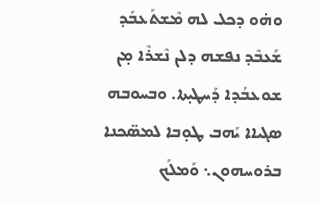ܘܗ̇ܘ ܕܟܠ ܠܗ ܡܶܫܬܰܥܒܰܕ ܫܰܥܒܶܕ ܢܦܫܗ ܕܠܢ ܢܶܫܪܶܐ ܡ̣ܢ ܫܘܥܒܳܕܐ ܕܰܚܛܝ̣ܬܐ. ܘܒܚܘܒܗ ܣܓܝܐܐ ܝܰܗܒ ܛܘ̣ܒܐ ܠܡܣ̈ܟܢܐ ܒܪܘܚܗܘܢ܆ ܘܰܡܠܰܟ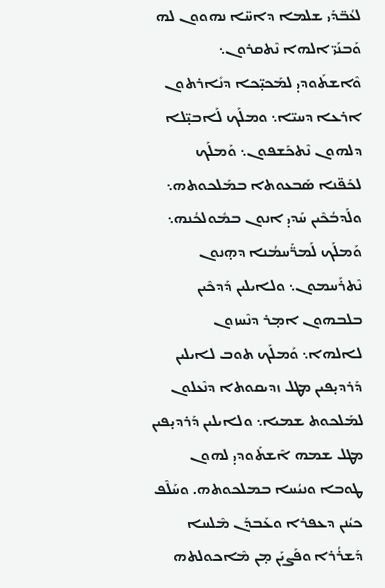ܠܥܳܒ̈ܕܰܝ ܫܠܡܐ ܕܐܚ̈ܐ ܢܗܘܘܢ ܠܗ ܘܰܒܢܰܝ̈ ܐܠܗܐ ܢܶܬܩܪܘܢ܆ ܘܶܐܫܬܰܘܕܝ̣ ܠܡܰܟܝ̣̈ܟܐ ܕܢܺܐܪܬܘܢ ܐܪܥܐ ܕܚܝ̈ܐ܆ ܘܡܠܰܟ ܠܰܐܒܝ̣̈ܠܐ ܕܠܗܘܢ ܢܶܬܟܰܫܦܘܢ܆ ܘܰܡܠܰܟ ܠܟܰܦ̈ܢܐ ܣܰܒܥܘܬܐ ܒܡܰܠܟܘܬܗ܆ ܘܠܰܕܒܳܟܶܝܢ ܚܰܕܝ̣ ܐܢܘܢ ܒܡܽܘܠܟܳܢܗ܆ ܘܰܡܠܰܟ ܠܰܡܪ̈ܰܚܡܳܢܐ ܕܗ̣ܢܘܢ ܢܶܬܪܰܚܡܘܢ܆ ܘܠܐܝܠܝܢ ܕܰܕܟܶܝܢ ܒܠܒܗܘܢ ܐܡ̣ܪ ܕܢܶܚܙܘܢ ܠܐܠܗܐ܆ ܘܰܡܠܰܟ ܬܘܒ ܠܐܝܠܝܢ ܕܰܪܕܝ̣ܦܝܢ ܡܛܠ ܙܕܝܩܘܬܐ ܕܢܶܥܠܘܢ ܠܡܰܠܟܘܬ ܫܡܝܐ܆ ܘܠܐܝܠܝܢ ܕܰܪܕܝ̣ܦܝܢ ܡܛܠ ܫܡܗ ܐܶܫܬܰܘܕܝ̣ ܠܗܘܢ ܛܘܒܐ ܘܢܝܳܚܐ ܒܡܠܟܘܬܗ. ܘܚܰܠܶܦ ܟܝܳܢܢ ܕܥܦܪܐ ܘܥܰܒܕܰܢ ܡܶܠܚܐ ܕܰܫܪܳܪܐ ܘܦܰܨܝܰܢ ܡ̣ܢ ܡܶܐܟܘܠܬܗ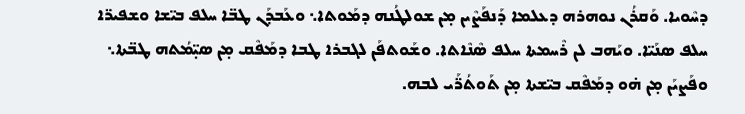ܕܚܶܘܝܐ. ܘܰܩܪܳܢ ܢܘܗܪܗ ܕܥܠܡܐ ܕܰܢܦܰܨܶܝܢ ܡ̣ܢ ܫܘܠܛܳܢܗ ܕܡܰܘܬܐ܆ ܘܥܰܒܕܰܢ ܛܒ̈ܐ ܚܠܦ ܒܝ̈ܫܐ ܘܫܦܝܪ̈ܐ ܚܠܦ ܣܢܰܝ̈ܐ. ܘܝܰܗܒ ܠܢ ܪܶܚܡܬܐ ܚܠܦ ܣܶܢܶܐܬܐ. ܘܫܰܘܬܦܰܢ ܠܓܒܪܐ ܛܒܐ ܕܡܰܦܶܩ ܡ̣ܢ ܣܝ̣̈ܡܳܬܗ ܛܒ̈ܬܐ܆ ܘܦܰܨܝܰܢ ܡ̣ܢ ܗ̇ܘ ܕܡܰܦܶܩ ܒܝ̈ܫܬܐ ܡ̣ܢ ܬܰܘܬܳܪ̈ܰܝ ܠܒܗ.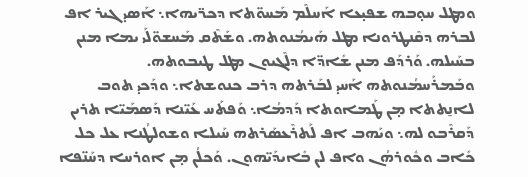ܘܡܛܠ ܚܘ̣ܒܗ ܫܦܝ̣ܥܐ ܐܰܚܠܶܡ ܡܰܚܘ̈ܬܐ ܕܟܪ̈ܝܗܐ܆ ܐܰܣܝ̣ ܓܝܪ ܐܦ ܠܒܪܗ ܕܩܶܢܛܪܘܢܐ ܡܛܠ ܗܰܝܡܳܢܘܬܗ. ܘܫܰܬܶܩ ܡܰܚܫܘ̈ܠܰܝ ܝܡܐ ܡܢܢ ܒܚܰܝܠܗ. ܘܰܪܕܰܦ ܡܢܢ ܫܺܐܕ̈ܐ ܕܠܶܓܝܘܢ ܡܛܠ ܛܝܒܘܬܗ. ܘܒܰܡܪܰܚܡܳܢܘܬܗ ܐܰܚܝ̣ ܠܒܰܪܬܗ ܕܪܒ ܟܢܘܫܬܐ܆ ܘܕܰܟܝ̣ ܬܘܒ ܠܐܢ̱ܬܬܐ ܡ̣ܢ ܛܰܡܐܘܬܐ ܕܰܕܡܳܐ܆ ܘܰܦܬܰܚ ܥܰܝ̈ܢܐ ܕܰܣܡܰܝ̈ܐ ܬܪܝܢ ܕܰܩܪܶܒܘ ܠܗ܆ ܘܝܰܗܒ ܐܦ ܠܰܬܪܶܥܣܰܪܬܗ ܚܰܝܠܐ ܘܫܘܠܛܳܢܐ ܥܠ ܟܠ ܟܺܐܒ ܘܟܽܘܪܗܳܢ ܘܐܦ ܠܢ ܒܺܐܝܕܰܝ̈ܗܘܢ. ܘܰܟܠܳܢ ܡ̣ܢ ܐܘܪܚܐ ܕܚܰܢ̈ܦܐ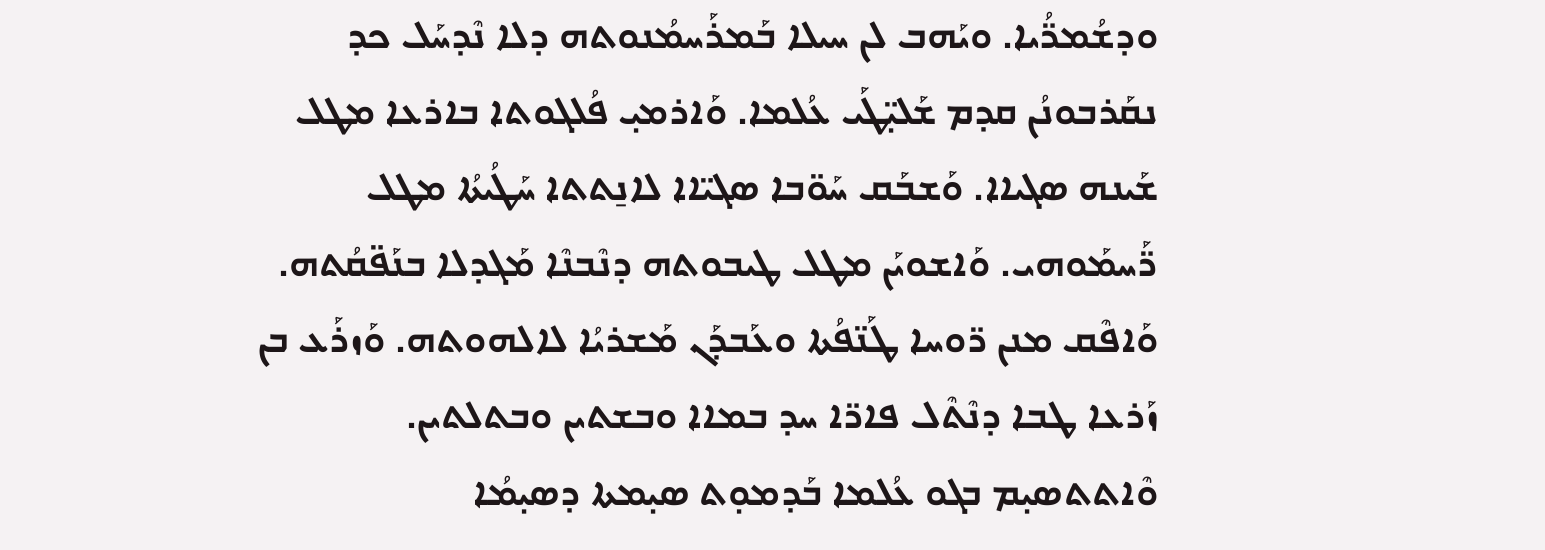ܘܕܫܳܡܪ̈ܳܝܐ. ܘܝܰܗܒ ܠܢ ܚܝܠܐ ܒܰܡܪܰܚܡܳܢܘܬܗ ܕܠܐ ܢܶܕܚܰܠ ܟܕ ܢܩܰܪܒܘܢܳܢ ܩܕܡ ܫܰܠܝ̣̈ܛܰܝ ܥܳܠܡܐ. ܘܰܐܪܡܝ̣ ܦܳܠܓܘܬܐ ܒܐܪܥܐ ܡܛܠ ܫܰܝܢܗ ܣܓܝܐܐ. ܘܰܫܒܰܩ ܚܰܘ̈ܒܐ ܣܓܝ̈ܐܐ ܠܐܢ̱ܬܬܐ ܚܰܛܳܝܬܳܐ ܡܛܠ ܪ̈ܰܚܡܰܘܗܝ. ܘܰܐܫܘܝܰܢ ܡܛܠ ܛܝܒܘܬܗ ܕܢܶܒܢܶܐ ܡܰܓܕܠܐ ܒܢܰܦ̈ܩܳܬܗ. ܘܰܐܦܶܩ ܡܢܢ ܪ̈ܘܚܐ ܛܰܢ̈ܦܳܬܐ ܘܥܰܒܕܰܢ ܡܰܫܪܝܳܐ ܠܐܠܗܘܬܗ. ܘܰܙܪܰܥ ܒܢ ܙܰܪܥܐ ܛܒܐ ܕܢܶܬܶܠ ܦܐܪ̈ܐ ܚܕ ܒܡܐܐ ܘܒܫܬܝܢ ܘܒܬܠܬܝܢ. ܘܶܐܬܬܣܝ̣ܡ ܒܓܘ ܥܳܠܡܐ ܒܰܕܡܘ̣ܬ ܣܝ̣ܡܬܐ ܕܣܝ̣ܡܳܐ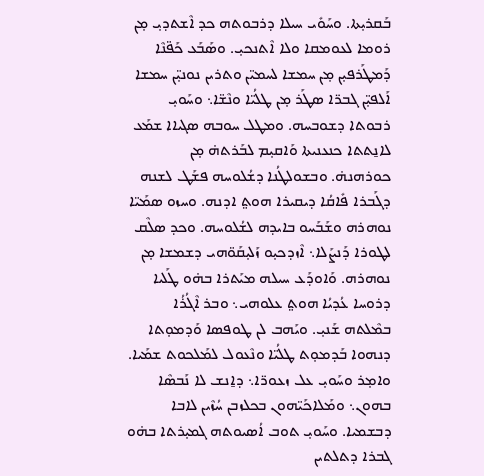ܒܰܩܪܝ̣ܬܐ. ܘܚܰܘܺܝ ܚܝܠܐ ܕܪܒܘܬܗ ܟܕ ܐܶܫܬܕܝ̣ ܡ̣ܢ ܪܘܡܐ ܠܥܘܡܩܐ ܘܠܐ ܐܶܬܢܟܝ̣. ܘܣܰܒܰܥ ܟܰܦ̈ܢܶܐ ܕܰܡܛܰܪܦܝ̣ܢ ܡ̣ܢ ܚܡܫܐ ܠܚܡܝ̈ܢ ܘܬܪܝܢ ܢܘܢܝ̣̈ܢ ܚܡܫܐ ܐܰܠܦܝ̣̈ܢ ܓܒܪ̈ܐ ܣܛܰܪ ܡ̣ܢ ܛܠܳܝ̈ܐ ܘܢܶܫ̈ܐ܆ ܘܚܰܘܝ̣ ܪܒܘܬܐ ܕܫܘܒܚܗ. ܘܡܛܠ ܚܘܒܗ ܣܓܝܐܐ ܫܡܰܥ ܠܐܢ̱ܬܬܐ ܟܢܥܢܝܬܐ ܘܰܐܩܝ̣ܡ ܠܒܰܪܬܗ̇ ܡ̣ܢ ܟܘܪܗܢܗ̇. ܘܒܫܘܠܛܳܢܐ ܕܫܳܠܘܚܗ ܦܫܰܛ ܠܫܢܗ ܕܓܰܒܪܐ ܦܺܐܩܳܐ ܕܝܩܝܪܐ ܗܘܬ݀ ܐܕܢܗ. ܘܚܙܘ ܣܡܰܝ̈ܐ ܢܘܗܪܗ ܘܫܰܒܰܚܘ ܒܐܝܕܗ ܠܫܳܠܘܚܗ. ܘܟܕ ܣܠܶܩ ܠܛܘܪܐ ܕܰܢܨܰܠܐ܆ ܐܶܙܕܟܝ̣ܘ ܙܰܠܝ̣ܩܰܘ̈ܗܝ ܕܫܡܫܐ ܡ̣ܢ ܢܘܗܪܗ. ܘܰܐܘܕܰܥ ܚܝܠܗ ܡܝܰܬܪܐ ܒܗ̇ܘ ܛܰܠܝܐ ܕܪܘܚܐ ܥܳܕܝܳܐ ܗܘܬ݀ ܥܠܘܗܝ܆ ܘܒܪ ܐܶܓܳܪܳܐ ܒܡܶܠܬܗ ܫܰܢܝ̣. ܘܝܰܗܒ ܠܢ ܛܘܦܣܐ ܘܰܕܡܘ̣ܬܐ ܕܢܗܘܐ ܒܰܕܡܘ̣ܬ ܛܠܳܝ̈ܐ ܘܢܶܥܘܠ ܠܡܰܠܟܘܬ ܫܡܰܝܐ. ܘܐܡ̣ܪ ܘܚܰܘܝ̣ ܥܠ ܙܥܘܪ̈ܐ܆ ܕܐ̱ܢܫ ܠܐ ܢܰܒܣܶܐ ܒܗܘܢ܆ ܘܡܰܠܐܟܰܝ̈ܗܘܢ ܒܟܠܙܒܢ ܚܳܙܶܝܢ ܠܐܒܐ ܕܒܫܡܝܐ. ܘܚܰܘܝ̣ ܬܘܒ ܐܳܣܝܘܬܗ ܓܡܝ̣ܪܬܐ ܒܗ̇ܘ ܓܒܪܐ ܕܬܠܬܝܢ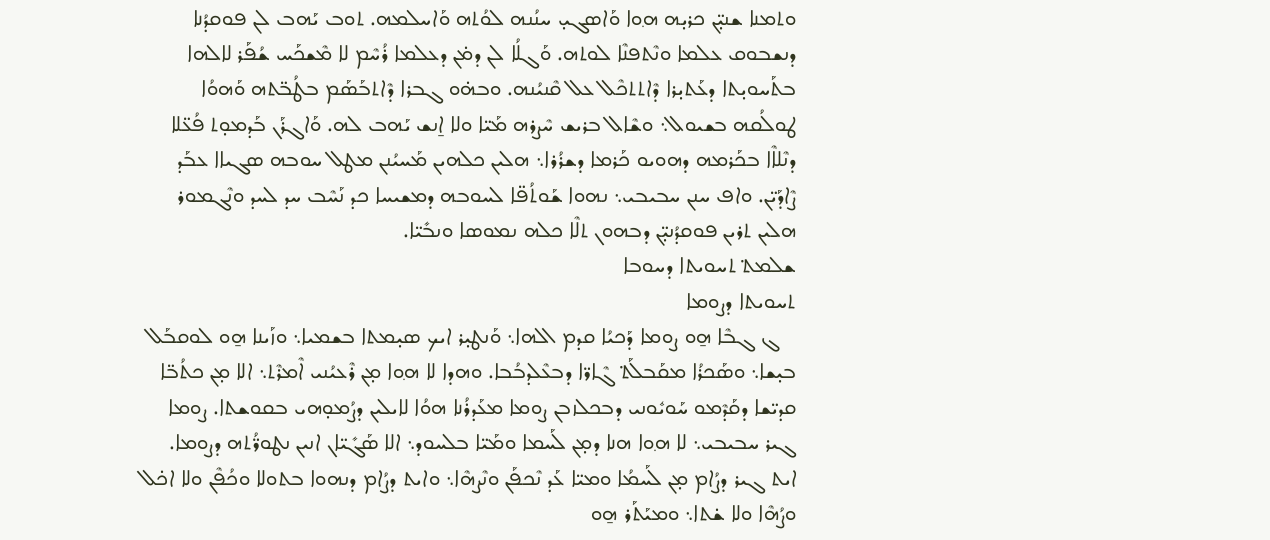ܘܬܡܢܐ ܫܢܝ̣̈ܢ ܟܪܝ̣ܗ ܗ݂ܘܐ ܘܰܐܣܓܝ̣ ܚܢܳܢܗ ܠܘܳܬܗ ܘܰܐܚܠܡܗ. ܬܘܒ ܝܰܗܒ ܠܢ ܦܘܩܕܳܢܐ ܕܢܫܒܘܩ ܥܠܡܐ ܘܢܶܬܦܢܶܐ ܠܘܬܗ. ܘܰܓܠܳܐ ܠܢ ܕܡ̇ܢ ܕܥܠܡܐ ܪܳܚܶܡ ܠܐ ܡܶܫܟܰܚ ܫܳܦܰܪ ܠܐܠܗܐ ܒܬܰܚܘܝ̣ܬܐ ܕܥܰܬܝ̣ܪܐ ܕܶܐܬܬܟܶܠ ܥܠ ܩܶܢܝܳܢܗ. ܘܒܗ̇ܘ ܓܒܪܐ ܕܶܐܬܒܰܣܰܡ ܒܛܳܒ̈ܬܗ ܘܰܗܘܳܐ ܛܘܠܳܩܗ ܒܫܝܘܠ܆ ܘܫܶܐܠ ܒܪܝܫ ܚܶܨܪܗ ܡܰܝ̈ܐ ܘܠܐ ܐ̱ܢܫ ܝܰܗܒ ܠܗ. ܘܰܐܓܪܰܢ ܒܰܕܡܘ̣ܬ ܦܳܥ̈ܠܐ ܕܢܶܠܐܶܐ ܒܟܰܪܡܗ ܕܗܘܝܘ ܟܰܪܡܐ ܕܫܪܳܪܐ܆ ܗܠܝܢ ܟܠܗܝܢ ܡܰܚܝܳܢܢ ܡܛܠ ܚܘܒܗ ܣܓܝܐܐ ܥܒܰܕ ܨܶܐܕܰܝ̈ܢ. ܘܐܦ ܚܢܢ ܚܒܝܒܝ܆ ܢܗܘܐ ܫܰܘܬܳܦ̈ܐ ܠܚܘܒܗ ܕܡܫܝܚܐ ܟܕ ܢܰܚܶܒ ܚܕ ܠܚܕ ܘܢܶܓܡܘܪ ܗܠܝܢ ܬܪܝܢ ܦܘܩܕܳܢܝ̣̈ܢ ܕܒܗܘܢ ܬܠܶܐ ܟܠܗ ܢܡܘܣܐ ܘܢܒܺܝ̈ܐ.
ܫܠܡܬ݀ ܬܚܘܝܬܐ ܕܚܘܒܐ
ܬܚܘܝܬܐ ܕܨܘܡܐ
   ܓ ܓܒܶܐ ܗ̱ܘ ܨܘܡܐ ܕܰܟܝܳܐ ܩܕܡ ܐܠܗܐ܆ ܘܰܢܛܝ̣ܪ ܐܝܟ ܣܝ̣ܡܬܐ ܒܫܡܝܐ܆ ܘܙܰܝܢܐ ܗ̱ܘ ܠܘܩܒܰܠ ܒܝ̣ܫܐ܆ ܘܣܰܟܪܳܐ ܡܩܰܒܠܰܬ݀ ܓܶܐܪ̈ܐ ܕܒܥܶܠܕܒܳܒܐ. ܘܗܕܐ ܠܐ ܗ݂ܘܐ ܡ̣ܢ ܪܶܥܝܳܢܝ ܐܶܡܪܶܬ܆ ܐܠܐ ܡ̣ܢ ܟܬܳܒ̈ܐ ܩܕܝ̈ܫܐ ܕܩܰܕܶܡܘ ܚܰܘܝܽܘܢܝ ܕܒܟܠܙܒܢ ܨܘܡܐ ܡܥܰܕܪܳܢܐ ܗܘܳܐ ܠܐܝܠܝܢ ܕܨܳܡܘ̣ܗܝ ܒܩܘܫܬܐ. ܨܘܡܐ ܓܝܪ ܚܒܝܒܝ܆ ܠܐ ܗ݂ܘܐ ܗܢܐ ܕܡ̣ܢ ܠܰܚܡܐ ܘܡܰܝ̈ܐ ܒܠܚܘܕ܆ ܐܠܐ ܣܰܓܺܝ̈ܐܢ ܐܢܝܢ ܢܛܘܪ̈ܳܬܗ ܕܨܘܡܐ. ܐܝܬ ܓܝܪ ܕܨܳܐܡ ܡ̣ܢ ܠܰܚܡܳܐ ܘܡܝ̈ܐ ܥܰܕ ܢܶܟܦܰܢ ܘܢܶܨܗܶܐ܆ ܘܐܝܬ ܕܨܳܐܡ ܕܢܗܘܐ ܒܬܘܠܐ ܘܟܳܦܶܢ ܘܠܐ ܐܟ̇ܠ ܘܨܳܗܶܐ ܘܠܐ ܫ̇ܬܐ܆ ܘܡܝܰܬܰܪ ܗ̱ܘ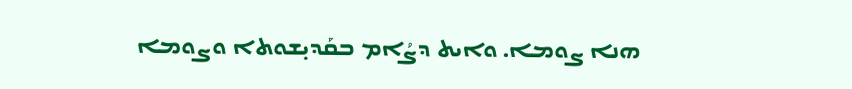ܗܢܐ ܨܘܡܐ. ܘܐܝܬ ܕܨܳܐܡ ܒܩܰܕܝ̣ܫܘܬܐ ܘܨܘܡܐ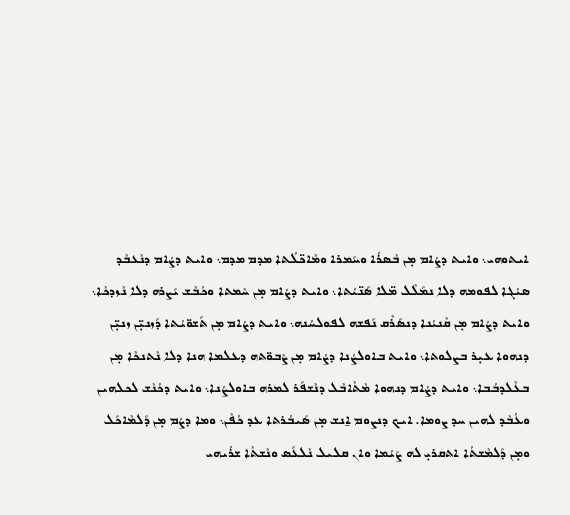ܐܝܬܘܗܝ܆ ܘܐܝܬ ܕܨܳܐܡ ܡ̣ܢ ܒܶܣܪܳܐ ܘܚܰܡܪܐ ܘܡܶܐܟ̈ܠܳܬܐ ܡܕܡ ܡܕܡ܆ ܘܐܝܬ ܕܨܳܐܡ ܕܢܶܥܒܶܕ ܣܝܳܓܐ ܠܦܘܡܗ ܕܠܐ ܢܡܰܠܶܠ ܡ̈ܠܐ ܣܰܢ̈ܝܳܬܐ܆ ܘܐܝܬ ܕܨܳܐܡ ܡ̣ܢ ܚܶܡܬܐ ܘܟܳܒܶܫ ܝܰܨܪܗ ܕܠܐ ܢܶܙܕܟܶܐ܆ ܘܐܝܬ ܕܨܳܐܡ ܡ̣ܢ ܩܶܢܝܳܢܐ ܕܢܣܰܪܶܩ ܢܰܦܫܗ ܠܦܘܠܚܳܢܗ܆ ܘܐܝܬ ܕܨܳܐܡ ܡ̣ܢ ܬܰܫܘ̈ܝܳܬܐ ܕܰܙܢܝ̣̈ܢ ܙܢܝ̣̈ܢ ܕܢܗܘܐ ܥܝ̣ܪ ܒܨܠܘܬܐ܆ ܘܐܝܬ ܒܐܘܠܨܳܢܐ ܕܨܳܐܡ ܡ̣ܢ ܨܶܒܘ̈ܬܗ ܕܥܠܡܐ ܗܢܐ ܕܠܐ ܢܶܬܢܟܶܐ ܡ̣ܢ ܒܥܶܠܕܒܳܒܐ܆ ܘܐܝܬ ܕܨܳܐܡ ܕܢܗܘܐ ܡܶܬܶܐܒܶܠ ܕܢܶܫܦܰܪ ܠܡܪܗ ܒܐܘܠܨܳܢܐ܆ ܘܐܝܬ ܕܟܳܢܶܫ ܠܟܠܗܝܢ ܘܥܳܒܶܕ ܠܗܝܢ ܚܕ ܨܘܡܐ. ܐܝܟ ܕܢܨܘܡ ܐ̱ܢܫ ܡ̣ܢ ܣܰܝܒܳܪܬܐ ܥܕ ܟܳܦܶܢ܆ ܘܡܐ ܕܨܳܡ ܡ̣ܢ ܕܰܠܡܶܐܟܰܠ ܘܡ̣ܢ ܕܰܠܡܶܫܬܳܐ ܐܬܩܪܝ̣ ܠܗ ܨܰܝܳܡܐ ܘܐܢ ܩܠܝܠ ܢܶܠܥܰܣ ܘܢܶܫܬܶܐ ܫܪܳܝܗܝ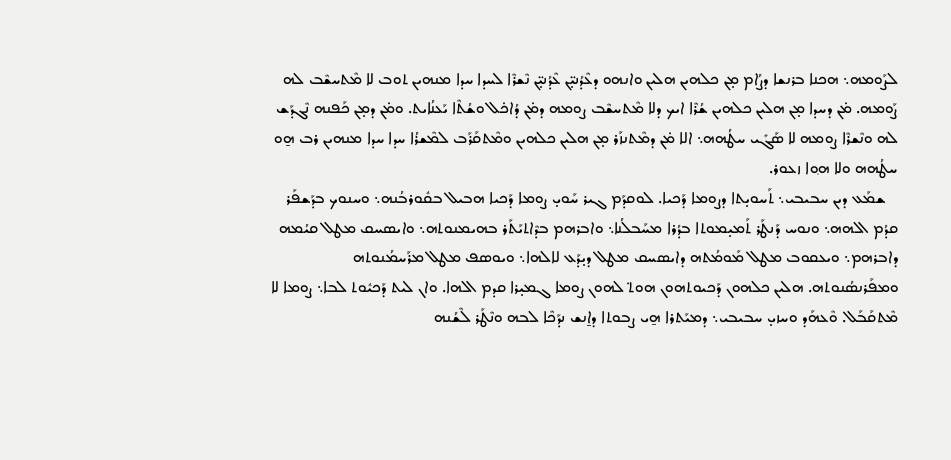ܠܨܰܘܡܗ܆ ܗܟܢܐ ܒܪܢܫܐ ܕܨܳܐܡ ܡ̣ܢ ܟܠܗܝܢ ܗܠܝܢ ܘܐܢܗܘ ܕܥܶܕܳܢܝ̣̈ܢ ܥܶܕܳܢܝ̣̈ܢ ܢܶܫܪܶܐ ܠܚܕܐ ܚܕܐ ܡܢܗܝܢ ܬܘܒ ܠܐ ܡܶܬܚܫܶܒ ܠܗ ܨܰܘܡܗ. ܡ̇ܢ ܕܚܕܐ ܡ̣ܢ ܗܠܝܢ ܟܠܗܝܢ ܫܳܪܶܐ ܐܝܟ ܕܠܐ ܡܶܬܚܫܶܒ ܨܘܡܗ ܕܡ̇ܢ ܕܳܐܟ̇ܠ ܘܫܳܬܶܐ ܝܰܥܢܳܐܝܬ. ܘܡ̇ܢ ܕܡ̣ܢ ܟܰܦܢܗ ܢܶܓܕܰܫ ܠܗ ܘܢܶܫܪܶܐ ܨܘܡܗ ܠܐ ܣܰܓܺܝ ܚܛܳܗܗ܆ ܐܠܐ ܡ̇ܢ ܕܡܶܬܢܙܰܪ ܡ̣ܢ ܗܠܝܢ ܟܠܗܝܢ ܘܡܶܬܩܰܪܰܒ ܠܡܶܫܪܳܐ ܚܕܐ ܚܕܐ ܡܢܗܝܢ ܪܒ ܗ̱ܘ ܚܛܳܗܗ ܘܠܐ ܗ݂ܘܐ ܙܥܘܪ.
   ܫܡܰܥ ܕܝܢ ܚܒܝܒܝ܆ ܬܰܚܘܝ̣ܬܐ ܕܨܘܡܐ ܕܰܟܝܐ. ܠܘܩܕܰܡ ܓܝܪ ܚܰܘܝ̣ ܨܘܡܐ ܕܰܟܝܐ ܗܒܝܠ ܒܩܽܘܪܒܳܢܗ܆ ܘܚܢܘܟ ܒܕܰܫܦܰܪ ܩܕܳܡ ܐܠܗܗ܆ ܘܢܘܚ ܕܰܢܛܰܪ ܬܰܡܝ̣ܡܘܬܐ ܒܕܳܪܐ ܡܚܰܒܠܳܢܐ܆ ܘܐܒܪܗܡ ܒܕܶܐܬܝܰܬܰܪ ܒܗܝܡܢܘܬܗ܆ ܘܐܝܣܚܩ ܡܛܠ ܩܝܳܡܗ ܕܐܒܪܗܡ܆ ܘܝܥܩܘܒ ܡܛܠ ܡܰܘܡܳܬܗ ܕܐܝܣܚܩ ܡܛܠ ܕܝ̣ܕܰܥ ܠܐܠܗܐ܆ ܘܝܘܣܦ ܡܛܠ ܡܪܰܚܡܳܢܘܬܗ ܘܡܦܰܪܢܣܳܢܘܬܗ. ܗܠܝܢ ܟܠܗܘܢ ܕܰܟܝܘܬܗܘܢ ܗܘܬ݀ ܠܗܘܢ ܨܘܡܐ ܓܡܝ̣ܪܐ ܩܕܡ ܐܠܗܐ. ܘܐܢ ܠܝܬ ܕܰܟܝܽܘܬ ܠܒܐ܆ ܨܘܡܐ ܠܐ ܡܶܬܩܰܒܰܠ. ܘܶܥܗܰܕ ܘܚܙܝ̣ ܚܒܝܒܝ܆ ܕܡܝܰܬܪܐ ܗ̱ܝ ܨܒܘܬܐ ܕܐ̱ܢܫ ܢܕܰܟܶܐ ܠܒܗ ܘܢܶܛܰܪ ܠܶܫܳܢܗ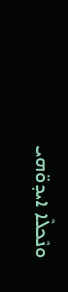ܘܢܶܟܠܶܐ ܐܝܕܘ̈ܗܝ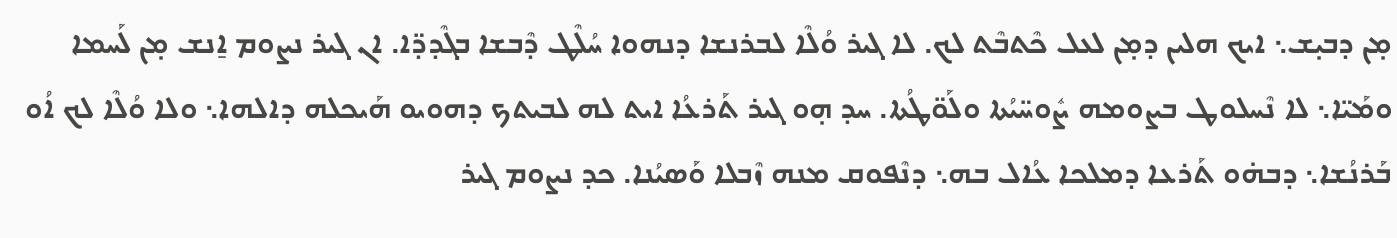ܡ̣ܢ ܕܒܝ̣ܫ܆ ܐܝܟ ܗܠܝܢ ܕܡ̣ܢ ܠܥܠ ܟܶܬܒܶܬ ܠܟ. ܠܐ ܓܝܪ ܘܳܠܶܐ ܠܒܪܢܫܐ ܕܢܗܘܐ ܚܳܠܶܛ ܕܶܒܫܐ ܒܓܶܕܕ̈ܐ. ܐܢ ܓܝܪ ܢܨܘܡ ܐ̱ܢܫ ܡ̣ܢ ܠܰܚܡܐ ܘܡܰܝ̈ܐ܆ ܠܐ ܢܶܚܠܘܛ ܒܨܘܡܗ ܨܽܘܚ̈ܝܳܬܐ ܘܠܰܘ̈ܛܳܬܐ. ܚܕ ܗ̣ܘ ܓܝܪ ܬܰܪܥܳܐ ܐܝܬ ܠܗ ܠܒܝܬܟ ܕܗܘܝܘ ܗܰܝܟܠܗ ܕܐܠܗܐ܆ ܘܠܐ ܘܳܠܶܐ ܠܟ ܐܳܘ ܒܰܪܢܳܫܐ܆ ܕܒܗ̇ܘ ܬܰܪܥܐ ܕܡܠܟܐ ܥܳܐܠ ܒܗ܆ ܕܢܶܦܘܩ ܡܢܗ ܙܶܒܠܐ ܘܰܣܝܳܢܐ. ܟܕ ܢܨܘܡ ܓܝܪ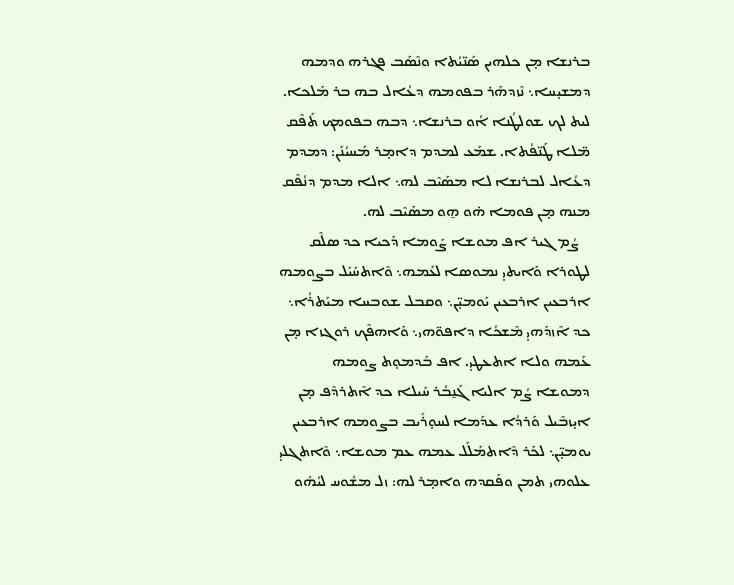ܒܪܢܫܐ ܡ̣ܢ ܟܠܗܝܢ ܣܰܢ̈ܝܳܬܐ ܘܢܶܣܰܒ ܦܓܪܗ ܘܕܡܗ ܕܡܫܝ̣ܚܐ܆ ܢܶܙܕܗܰܪ ܒܦܘܡܗ ܕܥܳܐܠ ܒܗ ܒܪ ܡܰܠܟܐ. ܠܝܬ ܠܟ ܫܘܠܛܳܢܐ ܐܳܘ ܒܪܢܫܐ܆ ܕܒܗ ܒܦܘܡܟ ܬܰܦܶܩ ܡ̈ܠܐ ܛܰܢ̈ܦܳܬܐ. ܫܡܰܥ ܠܡܕܡ ܕܐܡ̣ܪ ܡܰܚܝܳܢܰܢ: ܕܡܕܡ ܕܥܳܐܠ ܠܒܪܢܫܐ ܠܐ ܡܣܰܝܶܒ ܠܗ܆ ܐܠܐ ܡܕܡ ܕܢܳܦܶܩ ܡܢܗ ܡ̣ܢ ܦܘܡܐ ܗ̇ܘ ܗ̱ܘ ܡܣܰܝܶܒ ܠܗ.
   ܨܳܡ ܓܝܪ ܐܦ ܡܘܫܐ ܨܰܘܡܐ ܕܰܟܝܐ ܟܕ ܣܠܶܩ ܠܛܘܪܐ ܘܰܐܝܬܝ̣ ܢܡܘܣܐ ܠܥܰܡܗ܆ ܘܶܐܬܚܰܝܰܠ ܒܨܘܡܗ ܐܪܒܥܝܢ ܐܪܒܥܝܢ ܝܰܘܡܝ̣̈ܢ܆ ܘܩܒܠ ܫܘܒܚܐ ܡܝܰܬܪܳܐ܆ ܟܕ ܐܶܙܕܰܗܝ̣ ܡܶܫܟܳܐ ܕܐܦܘ̈ܗܝ܆ ܘܰܐܗܦܶܟ ܪܘܓܙܐ ܡ̣ܢ ܥܰܡܗ ܘܠܐ ܐܬܥܛܝ̣. ܐܦ ܒܰܕܡܘ̣ܬ ܨܘܡܗ ܕܡܘܫܐ ܨܳܡ ܐܠܝܐ ܓܰܢ̱ܒܳܪ ܚܰܝܠܐ ܟܕ ܐܶܬܪܕܶܦ ܡ̣ܢ ܐܝ̣ܙܒܶܝܠ ܘܰܪܕܳܐ ܥܕܰܡܐ ܠܚܘ̣ܪܺܝܒ ܒܨܘܡܗ ܐܪܒܥܝܢ ܝܘܡܝ̣̈ܢ܆ ܠܟܰܪ ܕܶܐܬܡܰܠܰܠ ܥܡܗ ܥܡ ܡܘܫܐ܆ ܘܶܐܬܓܠܝ̣ ܥܠܘܗܝ ܬܡܢ ܘܦܰܩܕܗ ܘܐܡ̣ܪ ܠܗ: ܙܠ ܡܫܽܘܚ ܠܝܳܗܽܘ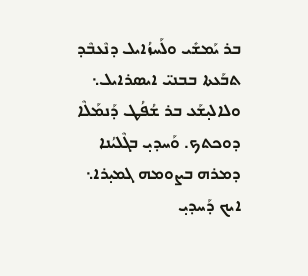ܒܪ ܝܰܡܫܺܝ ܘܠܰܚܙܳܐܝܠ ܕܢܶܥܒܶܕ ܬܒܰܥܬܐ ܒܒܢܝ̈ ܐܝܣܪܐܝܠ܆ ܘܠܐܠܝ̣ܫܰܥ ܒܪ ܫܳܦܳܛ ܕܰܢܡܰܠܶܐ ܕܘܟܬܟ. ܘܰܚܕܝ̣ ܒܓܶܠܝܳܢܐ ܕܡܪܗ ܒܨܘܡܗ ܓܡܝ̣ܪܐ܆ ܐܝܟ ܕܰܚܕܝ̣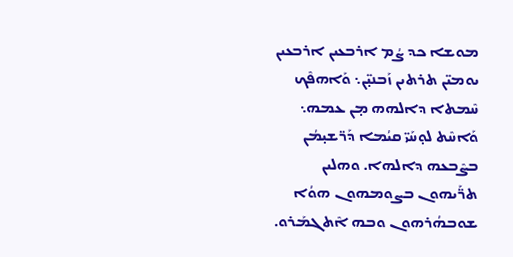ܡܘܫܐ ܟܕ ܨܳܡ ܐܪܒܥܝܢ ܐܪܒܥܝܢ ܝܘܡܝ̈ܢ ܬܪܬܝܢ ܙܰܒܢܝ̣̈ܢ܆ ܘܰܐܗܦܶܟ ܚܶܡܬܐ ܕܐܠܗܗ ܡ̣ܢ ܥܡܗ܆ ܘܰܐܚܶܬ ܠܘ̣ܚܰܝ̈ ܩܝܳܡܐ ܕܰܪ̈ܫܝ̣ܡܳܢ ܒܨܶܒܥܗ ܕܐܠܗܐ. ܘܗܠܝܢ ܬܪ̈ܰܝܗܘܢ ܒܨܘܡܗܘܢ ܗܘܳܐ ܫܘܒܗܳܪܗܘܢ ܘܒܗ ܐܶܬܓܡܰܪܘ.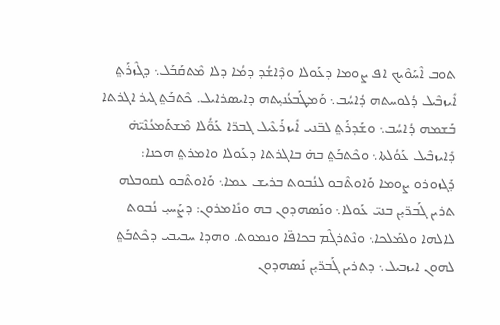ܬܘܒ ܐܶܚܰܘܶܝܟ ܐܦ ܨܘܡܐ ܕܥܰܘܠܐ ܘܕܶܐܫܳܕ ܕܡܳܐ ܕܠܐ ܡܶܬܩܰܒܰܠ܆ ܕܓܶܙܪܰܬ݀ ܐܺܝܙܒܶܝܠ ܕܳܠܘܚܬܗ ܕܳܐܚܳܒ܆ ܘܰܡܛܰܒܥܳܢܝ̣ܬܗ ܕܐܝܣܪܐܝܠ. ܟܶܬܒܰܬ݀ ܓܝܪ ܐܓܪܬܐ ܒܰܫܡܗ ܕܳܐܚܳܒ܆ ܘܫܰܕܪܰܬ݀ ܠܒ̈ܢܝ ܐܺܝܙܪܰܥܶܝܠ ܓܒܪ̈ܐ ܥܰܘ̈ܳܠܐ ܡܶܫܬܰܡܥܳܢܶܝ̈ܗ̇ ܕܺܐܝܙܒܶܝܠ ܥܰܘܳܠܬܐ܆ ܘܟܶܬܒܰܬ݀ ܒܗ̇ ܒܐܓܪܬܐ ܕܥܰܘܠܐ ܘܐܡܪܬ݀ ܗܟܢܐ: ܕܰܓܙܘܪܘ ܨܘܡܐ ܘܰܐܘܬܶܒܘ ܠܢܳܒܘܬ ܒܪܝܫ ܥܡܐ܆ ܘܰܐܘܬܶܒܘ ܠܩܘܒܠܗ ܬܪܝܢ ܓܰܒܪ̈ܝ̣ܢ ܒܢܝ̈ ܥܰܘܠܐ܆ ܘܢܰܣܗܕܘܢ ܒܗ ܘܢܺܐܡܪܘܢ: ܕܨܰܚܝ̣ ܢܳܒܘܬ ܠܐܠܗܐ ܘܠܡܰܠܟܐ܆ ܘܢܶܬܪܓܶܡ ܒܟܐܦ̈ܐ ܘܢܡܘܬ. ܘܗܕܐ ܚܒܝܒܝ ܕܟܶܬܒܰܬ݀ ܠܗܘܢ ܐܝܙܒܝܠ܆ ܕܬܪܝܢ ܓܰܒܪ̈ܝ̣ܢ ܢܰܣܗܕܘܢ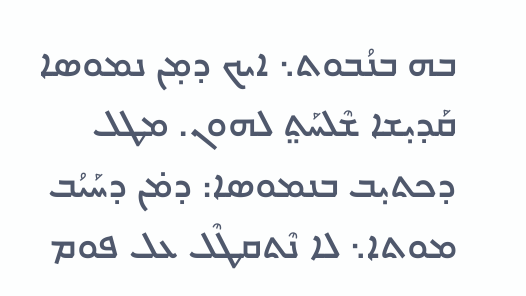ܒܗ ܒܢܳܒܘܬ܆ ܐܝܟ ܕܡ̣ܢ ܢܡܘܣܐ ܩܰܕܝ̣ܫܐ ܫܶܠܚܰܬ݀ ܠܗܘܢ. ܡܛܠ ܕܟܬܝ̣ܒ ܒܢܡܘܣܐ: ܕܡ̇ܢ ܕܚܰܝܳܒ ܡܘܬܐ܆ ܠܐ ܢܶܬܩܛܶܠ ܥܠ ܦܘܡ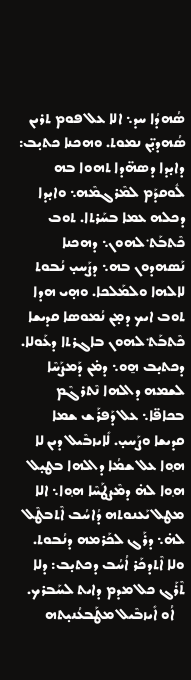ܣܳܗܕܳܐ ܚܕ܆ ܐܠܐ ܥܠ ܦܘܡ ܬܪܝܢ ܣܳܗܕܝ̣̈ܢ ܢܡܘܬ. ܘܗܟܢܐ ܟܬܝ̣ܒ: ܕܐܝ̣ܕܐ ܕܣܗ̈ܕܐ ܬܗܘܐ ܒܗ ܠܽܘܩܕܰܡ ܠܡܶܪܓܡܶܗ܆ ܘܐܝ̣ܕܐ ܕܟܠܗ ܥܡܐ ܒܚܰܪܬܐ. ܬܘܒ ܟܶܬܒܰܬ݀ ܠܗܘܢ܆ ܕܗܟܢܐ ܢܰܣܗܕܘܢ ܒܗ܆ ܕܨܰܚܝ̣ ܢܳܒܘܬ ܠܐܠܗܐ ܘܠܡܰܠܟܐ. ܘܗ̣ܝ ܗܕܐ ܬܘܒ ܐܝܟ ܕܡ̣ܢ ܢܳܡܘܣܐ ܩܕܝܫܐ ܟܶܬܒܰܬ݀ ܠܗܘܢ ܒܐܓܪܬܐ ܕܥܰܘܠܐ. ܕܟܬܝ̣ܒ ܗ̱ܘ܆ ܕܡ̇ܢ ܕܰܡܨܰܚܶܐ ܠܫܡܗ ܕܐܠܗܐ ܢܶܬܪܓܶܡ ܒܟܐܦ̈ܐ܆ ܥܠ ܕܰܦܪܰܫ ܫܡܐ ܩܕܝܫܐ ܘܨܰܚܝ̣. ܠܺܐܝܙܒܶܝܠ ܕܝܢ ܠܐ ܗ݂ܘܐ ܥܠ ܫܡܳܐ ܕܐܠܗܐ ܒܛܝ̣ܠ ܗ݂ܘܐ ܠܗ̇ ܕܡܶܨܛܰܚܶܐ ܗ݂ܘܐ܆ ܐܠܐ ܡܛܠ ܝܰܥܢܘܬܗ ܕܳܐܚܳܒ ܐܶܬܒܛܶܠ ܠܗ̇܆ ܕܪܰܓ ܠܟܰܪܡܗ ܕܢܳܒܘܬ. ܘܠܐ ܐܶܬܕܟܰܪ ܐܳܚܳܒ ܕܟܬܝ̣ܒ: ܕܠܐ ܬܶܪܰܓ ܟܠ ܡܕܡ ܕܐܝܬ ܠܚܰܒܪܟ.
   ܐܳܘ ܐܺܝܙܒܶܝܠ ܡܛܰܒܥܳܢܝ̣ܬܗ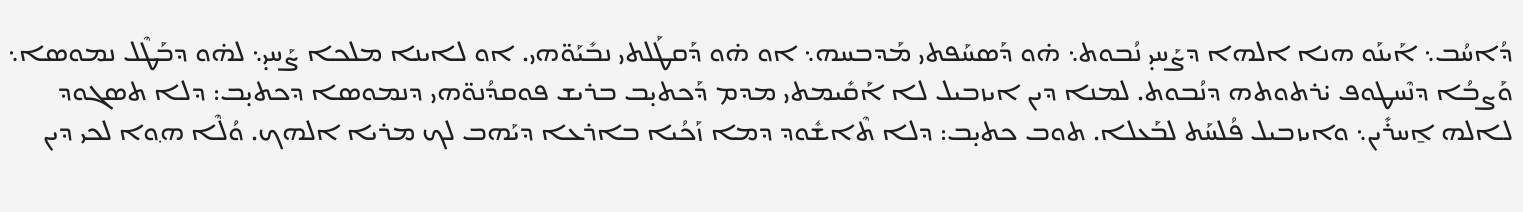ܕܳܐܚܳܒ܆ ܐܰܝܢܰܘ ܗܢܐ ܐܠܗܐ ܕܨܰܚܝ̣ ܢܳܒܘܬ܆ ܗ̇ܘ ܕܰܣܚܰܦܬܝ ܡܰܕܒܚܗ܆ ܐܘ ܗ̇ܘ ܕܰܩܛܰܠܬܝ ܢܒܺܝܰܘ̈ܗܝ. ܐܘ ܠܐܝܢܐ ܡܠܟܐ ܨܰܚܝ̣܆ ܠܗ̇ܘ ܕܒܰܛܶܠ ܢܡܘܣܐ܆ ܘܰܨܒܳܐ ܕܢܶܚܛܘܦ ܝ̇ܪܬܘܬܗ ܕܢܳܒܘܬ. ܠܡܢܐ ܕܝܢ ܐܝܙܒܝܠ ܠܐ ܐܰܩܺܝܡܬܝ ܡܕܡ ܕܰܟܬܝ̣ܒ ܒܪܝܫ ܦܘܩܕܳܢܘ̈ܗܝ ܕܢܡܘܣܐ ܕܟܬܝ̣ܒ: ܕܠܐ ܬܣܓܘܕ ܠܐܠܗ ܐ̱ܚܪܺܝܢ܆ ܘܐܝܙܒܝܠ ܦܳܠܚܰܬ ܠܒܰܥܠܐ. ܬܘܒ ܟܬܝ̣ܒ: ܕܠܐ ܬܶܐܫܽܘܕ ܕܡܐ ܙܰܟܳܝܐ ܒܐܪܥܐ ܕܝܰܗܒ ܠܟ ܡܪܝܐ ܐܠܗܟ. ܘܳܠܶܐ ܗ݂ܘܐ ܠܟܝ ܕܝܢ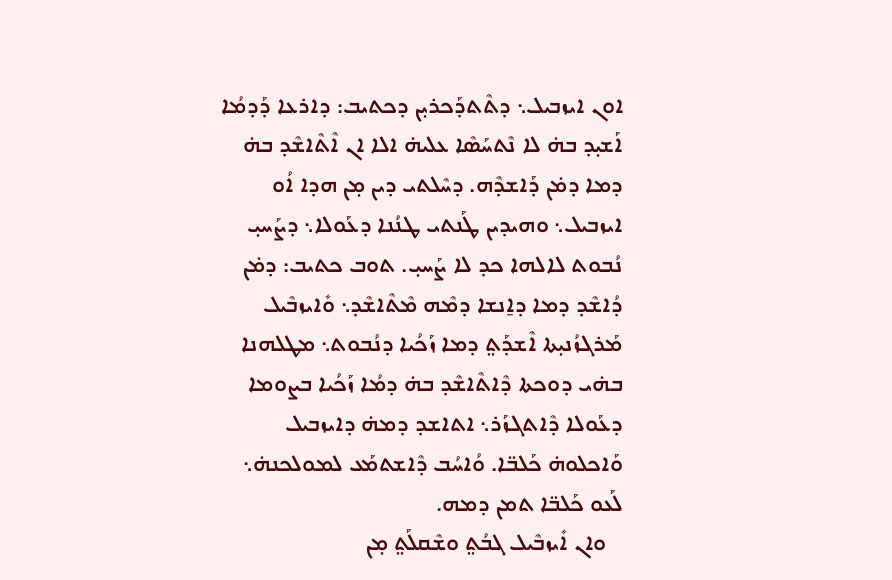ܐܘܢ ܐܝܙܒܝܠ܆ ܕܬܶܬܕܰܟܪܝ̣ܢ ܕܟܬܝܒ: ܕܐܪܥܐ ܕܰܕܡܳܐ ܐܰܫܝ̣ܕ ܒܗ̇ ܠܐ ܢܶܬܚܰܣܶܐ ܥܠܝܗ̇ ܐܠܐ ܐܢ ܐܶܬܶܐܫܶܕ ܒܗ̇ ܕܡܐ ܕܡ̇ܢ ܕܰܐܫܕܶܗ. ܕܚܶܠܬܝ ܕܝܢ ܡ̣ܢ ܗܕܐ ܐܳܘ ܐܝܙܒܝܠ܆ ܘܗܝܕܝܢ ܛܰܢܬܝ ܛܢܳܢܐ ܕܥܰܘܠܐ܆ ܕܨܰܚܝ̣ ܢܳܒܘܬ ܠܐܠܗܐ ܟܕ ܠܐ ܨܰܚܝ̣. ܬܘܒ ܟܬܝܒ: ܕܡ̇ܢ ܕܳܐܫܶܕ ܕܡܐ ܕܐ̱ܢܫܐ ܕܡܶܗ ܡܶܬܶܐܫܶܕ܆ ܘܺܐܝܙܒܶܝܠ ܡܰܪܓܙܳܢܝ̣ܬܐ ܐܶܫܕܰܬ݀ ܕܡܐ ܙܰܟܳܝܐ ܕܢܳܒܘܬ܆ ܡܛܠܗܢܐ ܒܗ̇ܝ ܕܘܟܬܐ ܕܶܐܬܶܐܫܶܕ ܒܗ̇ ܕܡܳܐ ܙܰܟܳܝܐ ܒܨܘܡܐ ܕܥܰܘܠܐ ܕܶܐܬܓܙܰܪ܆ ܐܬܐܫܕ ܕܡܗ̇ ܕܐܝܙܒܝܠ ܘܰܐܟܠܘܗ̇ ܟܰܠܒ̈ܐ. ܘܳܐܚܳܒ ܕܶܐܫܬܡܰܥ ܠܡܘܠܟܢܗ̇܆ ܠܰܥܘ ܟܰܠܒ̈ܐ ܬܡܢ ܕܡܗ.
   ܘܐܢ ܐܺܝܙܒܶܝܠ ܓܒܳܬ݀ ܘܫܶܩܠܰܬ݀ ܡ̣ܢ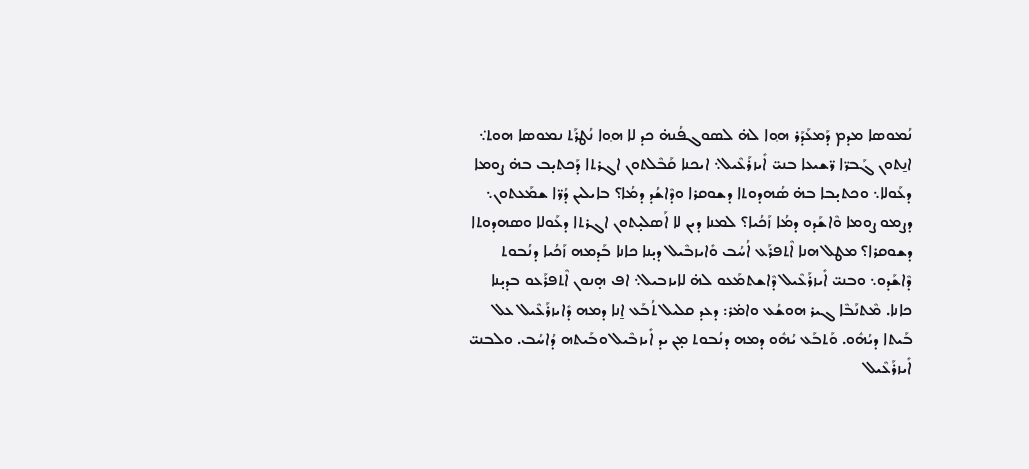ܢܳܡܘܣܐ ܡܕܡ ܕܰܡܥܰܕܰܪ ܗ݂ܘܐ ܠܗ̇ ܠܣܘܓܦܳܢܗ̇ ܟܕ ܠܐ ܗ݂ܘܐ ܢܳܛܪܰܬ ܢܡܘܣܐ ܗܘܬ݀܆ ܐܢ̱ܬܘܢ ܓܰܒܪ̈ܐ ܪ̈ܫܝܥܐ ܒܢܝ̈ ܐܺܝܙܪܰܥܶܝܠ܆ ܐܝܟܢܐ ܩܰܒܶܠܬܘܢ ܐܓܪܬܐ ܕܰܟܬܝ̣ܒ ܒܗ̇ ܨܘܡܐ ܕܥܰܘܠܐ܆ ܘܟܬܝ̣ܒܐ ܒܗ̇ ܣܳܗܕܘܬܐ ܕܫܘܩܪܐ ܘܕܶܐܫܳܕ ܕܡܳܐ؟ ܒܐܝܠܝܢ ܕܳܪ̈ܐ ܫܡܰܥܬܘܢ܆ ܕܨܡܘ ܨܘܡܐ ܘܶܐܫܰܕܘ ܕܡܳܐ ܙܰܟܳܝܐ؟ ܠܡܢܐ ܕܝܢ ܠܐ ܐܰܣܠܝ̣ܬܘܢ ܐܓܪܬܐ ܕܥܰܘܠܐ ܘܣܗܕܘܬܐ ܕܫܘܩܪܐ؟ ܡܛܠ ܗܢܐ ܐܶܬܦܪܰܥ ܐܳܚܳܒ ܘܺܐܝܙܒܶܝܠ ܕܝ̣ܢܐ ܟܐܢܐ ܒܰܕܡܗ ܙܰܟܳܝܐ ܕܢܳܒܘܬ ܕܶܐܫܰܕܘ܆ ܘܒܢܝ̈ ܐܺܝܙܪܰܥܶܝܠ ܕܶܐܫܬܡܰܥܘ ܠܗ̇ ܠܐܝܙܒܝܠ܆ ܐܦ ܗ̣ܢܘܢ ܐܶܬܦܪܰܥܘ ܒܕܝ̣ܢܐ ܟܐܢܐ. ܡܶܬܢܰܒܶܐ ܓܝܪ ܗܘܫܳܥ ܘܐܡ̇ܪ: ܕܥܕ ܩܠܝܠ ܬܳܒܰܥ ܐ̱ܢܐ ܕܡܗ ܕܺܐܝܙܪܰܥܶܝܠ ܥܠ ܒܰܝܬܐ ܕܝܳܗܽܘ. ܘܰܬܒܰܥ ܝܳܗܽܘ ܕܡܗ ܕܢܳܒܘܬ ܡ̣ܢ ܝܕ ܐܺܝܙܒܶܝܠ ܘܒܰܝܬܗ ܕܳܐܚܳܒ. ܘܠܒܢܝ̈ ܐܺܝܙܪܰܥܶܝܠ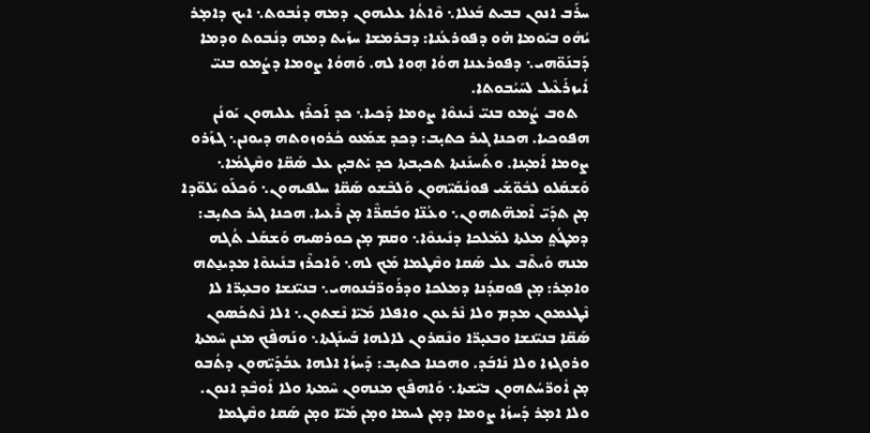ܚܪܰܒ ܐܢܘܢ ܒܒܝܬ ܒܰܥܠܐ܆ ܘܶܐܬܳܐ ܥܠܝܗܘܢ ܕܡܗ ܕܢܳܒܘܬ܆ ܐܝܟ ܕܐܡ̣ܪ ܝܳܗܽܘ ܒܝܰܘܡܐ ܗ̇ܘ ܕܦܘܪܥܳܢܐ: ܕܒܪܡܫܐ ܚܙܺܝܬ ܕܡܗ ܕܢܳܒܘܬ ܘܕܡܐ ܕܰܒܢܰܘ̈ܗܝ܆ ܕܦܘܪܥܢܐ ܗܘܳܐ ܗ݂ܘܐ ܠܗ. ܘܰܗܘܳܐ ܨܘܡܐ ܕܨܳܡܘ ܒܢܝ̈ ܐܺܝܙܪܰܥܶܝܠ ܠܚܰܝܳܒܘܬܐ.
   ܬܘܒ ܨܳܡܘ ܒܢܝ̈ ܢܺܝܢܘܶܐ ܨܘܡܐ ܕܰܟܝܐ܆ ܟܕ ܐܰܟܪܶܙ ܥܠܝܗܘܢ ܝܰܘܢܳܢ ܗܦܘܟܝܐ. ܗܟܢܐ ܓܝܪ ܟܬܝ̣ܒ: ܕܟܕ ܫܡܰܥܘ ܟܳܪܘܙܘܬܗ ܕܝܘܢܢ܆ ܓܙܰܪܘ ܨܘܡܐ ܐܰܡܝ̣ܢܐ. ܘܬܰܚܢܰܢܬܐ ܬܟܝ̣ܒܬܐ ܟܕ ܝ̇ܬܒܝ̣ܢ ܥܠ ܣܰܩ̈ܐ ܘܩܶܛܡܳܐ܆ ܘܰܫܩܰܠܘ ܠܒܽܘ̈ܫܰܝ ܦܘܢܳܩܰܝ̈ܗܘܢ ܘܰܠܒܶܫܘ ܣܰܩ̈ܐ ܚܠܦܝܗܘܢ܆ ܘܰܟܠܰܘ ܝܰܠܘ̈ܕܐ ܡ̣ܢ ܬܕܰܝ̈ ܐܶܡܗ̈ܬܗܘܢ܆ ܘܥܳܢ̈ܐ ܘܒܰܩܪ̈ܶܐ ܡ̣ܢ ܪܶܥܝܐ. ܗܟܢܐ ܓܝܪ ܟܬܝ̣ܒ: ܕܡܛܳܬ݀ ܡܠܬܐ ܠܡܰܠܟܐ ܕܢܺܝܢܘܶܐ܆ ܘܩܡ ܡ̣ܢ ܟܘܪܣܝܗ ܘܰܫܩܰܠ ܬܳܓܗ ܡܢܗ ܘܺܝܬܶܒ ܥܠ ܣܰܩܐ ܘܩܶܛܡܐ ܡܰܟ ܠܗ܆ ܘܰܐܟܪܶܙ ܒܢܺܝܢܘܶܐ ܡܕܝܢ̱ܬܗ ܘܐܡ̣ܪ: ܡ̣ܢ ܦܘܩܕܳܢܐ ܕܡܠܟܐ ܘܕܪܰܘܪ̈ܒܳܢܘܗܝ܆ ܒܢܝ̈ܢܫܐ ܘܒܥܝ̣ܪ̈ܐ ܠܐ ܢܶܛܥܡܘܢ ܡܕܡ ܘܠܐ ܢܶܪܥܘܢ ܘܐܦܠܐ ܡܰܝ̈ܐ ܢܶܫܬܘܢ܆ ܐܠܐ ܢܶܬܟܰܣܘܢ ܣܰܩ̈ܐ ܒܢܝ̈ܢܫܐ ܘܒܥܝ̣ܪ̈ܐ ܘܢܶܩܪܘܢ ܠܐܠܗܐ ܒܰܚܢܰܓܬܐ܆ ܘܢܰܗܦܶܟ ܡܢܢ ܚܶܡܬܐ ܘܪܘܓܙܐ ܘܠܐ ܢܺܐܒܰܕ. ܘܗܟܢܐ ܟܬܝ̣ܒ: ܕܰܚܙܳܐ ܐܠܗܐ ܥܒܳܕܰܝ̈ܗܘܢ ܕܬܳܒܘ ܡ̣ܢ ܐܽܘܪ̈ܚܳܬܗܘܢ ܒܝ̈ܫܬܐ܆ ܘܰܐܗܦܶܟ ܡܢܗܘܢ ܚܶܡܬܐ ܘܠܐ ܐܰܘܒܶܕ ܐܢܘܢ. ܘܠܐ ܐܡ̣ܪ ܕܰܚܙܳܐ ܨܘܡܐ ܕܡ̣ܢ ܠܚܡܐ ܘܡ̣ܢ ܡܰܝ̈ܐ ܘܡ̣ܢ ܣܰܩܐ ܘܩܶܛܡܐ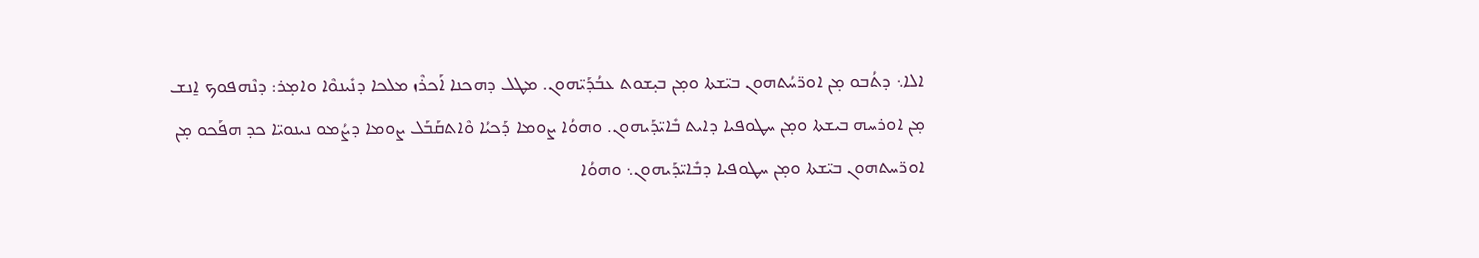ܐܠܐ܆ ܕܬܳܒܘ ܡ̣ܢ ܐܘܪ̈ܚܳܬܗܘܢ ܒܝ̈ܫܬܐ ܘܡ̣ܢ ܒܝ̣ܫܘܬ ܥܒܳܕܰܝ̈ܗܘܢ. ܡܛܠ ܕܗܟܢܐ ܐܰܟܪܶܙ ܡܠܟܐ ܕܢܺܝܢܘܶܐ ܘܐܡ̣ܪ: ܕܢܶܗܦܘܟ ܐ̱ܢܫ ܡ̣ܢ ܐܘܪܚܗ ܒܝܫܬܐ ܘܡ̣ܢ ܚܛܘܦܝܐ ܕܐܝܬ ܒܺܐܝ̈ܕܰܝܗܘܢ. ܘܗܘܳܐ ܨܘܡܐ ܕܰܟܝܳܐ ܘܶܐܬܩܰܒܰܠ ܨܘܡܐ ܕܨܳܡܘ ܢܝܢܘܝ̈ܐ ܟܕ ܗܦܰܟܘ ܡ̣ܢ ܐܘܪ̈ܚܬܗܘܢ ܒܝ̈ܫܬܐ ܘܡ̣ܢ ܚܛܘܦܝܐ ܕܒܺܐܝ̈ܕܰܝܗܘܢ܆ ܘܗܘܳܐ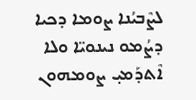ܠܨܶܒܝܳܢܐ ܨܘܡܐ ܕܟܝܐ ܕܨܳܡܘ ܢܝܢܘܝ̈ܐ ܘܠܐ ܐܶܬܕܰܡܝ̣ ܨܘܡܗܘܢ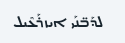ܠܕܰܒ̈ܢܰܝ ܐܝܙܪܰܥܶܝܠ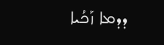ܕܕܡܐ ܙܰܟܳܝܐ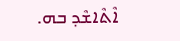ܐܶܬܶܐܫܶܕ ܒܗ.